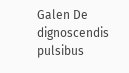Galen De dignoscendis pulsibus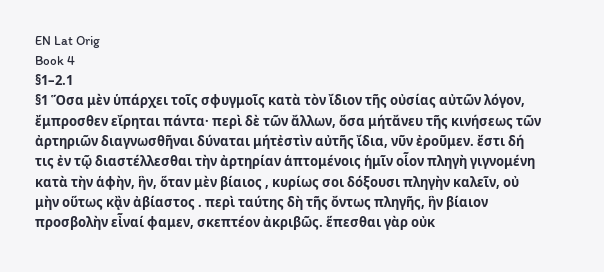EN Lat Orig
Book 4
§1–2.1
§1 Ὅσα μὲν ὑπάρχει τοῖς σφυγμοῖς κατὰ τὸν ἴδιον τῆς οὐσίας αὐτῶν λόγον, ἔμπροσθεν εἴρηται πάντα· περὶ δὲ τῶν ἄλλων, ὅσα μήτἄνευ τῆς κινήσεως τῶν ἀρτηριῶν διαγνωσθῆναι δύναται μήτἐστὶν αὐτῆς ἴδια, νῦν ἐροῦμεν. ἔστι δή τις ἐν τῷ διαστέλλεσθαι τὴν ἀρτηρίαν ἁπτομένοις ἡμῖν οἷον πληγὴ γιγνομένη κατὰ τὴν ἁφὴν, ἣν, ὅταν μὲν βίαιος , κυρίως σοι δόξουσι πληγὴν καλεῖν, οὐ μὴν οὕτως κᾂν ἀβίαστος . περὶ ταύτης δὴ τῆς ὄντως πληγῆς, ἣν βίαιον προσβολὴν εἶναί φαμεν, σκεπτέον ἀκριβῶς. ἕπεσθαι γὰρ οὐκ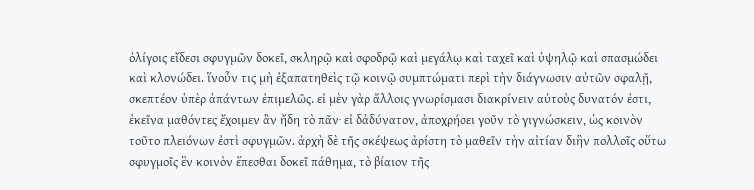ὀλίγοις εἴδεσι σφυγμῶν δοκεῖ, σκληρῷ καὶ σφοδρῷ καὶ μεγάλῳ καὶ ταχεῖ καὶ ὑψηλῷ καὶ σπασμώδει καὶ κλονώδει. ἵνοὖν τις μὴ ἐξαπατηθεὶς τῷ κοινῷ συμπτώματι περὶ τὴν διάγνωσιν αὐτῶν σφαλῇ, σκεπτέον ὑπὲρ ἁπάντων ἐπιμελῶς. εἰ μὲν γὰρ ἄλλοις γνωρίσμασι διακρίνειν αὐτοὺς δυνατόν ἐστι, ἐκεῖνα μαθόντες ἔχοιμεν ἂν ἤδη τὸ πᾶν· εἰ δἀδύνατον, ἀποχρήσει γοῦν τὸ γιγνώσκειν, ὡς κοινὸν τοῦτο πλειόνων ἐστὶ σφυγμῶν. ἀρχὴ δὲ τῆς σκέψεως ἀρίστη τὸ μαθεῖν τὴν αἰτίαν διἣν πολλοῖς οὕτω σφυγμοῖς ἓν κοινὸν ἕπεσθαι δοκεῖ πάθημα, τὸ βίαιον τῆς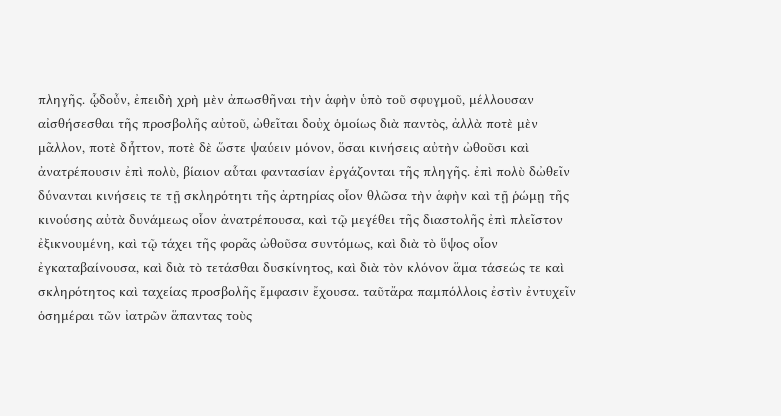πληγῆς. ᾧδοὖν, ἐπειδὴ χρὴ μὲν ἀπωσθῆναι τὴν ἁφὴν ὑπὸ τοῦ σφυγμοῦ, μέλλουσαν αἰσθήσεσθαι τῆς προσβολῆς αὐτοῦ, ὠθεῖται δοὐχ ὁμοίως διὰ παντὸς, ἀλλὰ ποτὲ μὲν μᾶλλον, ποτὲ δἧττον, ποτὲ δὲ ὥστε ψαύειν μόνον, ὅσαι κινήσεις αὐτὴν ὠθοῦσι καὶ ἀνατρέπουσιν ἐπὶ πολὺ, βίαιον αὗται φαντασίαν ἐργάζονται τῆς πληγῆς. ἐπὶ πολὺ δὠθεῖν δύνανται κινήσεις τε τῇ σκληρότητι τῆς ἀρτηρίας οἷον θλῶσα τὴν ἁφὴν καὶ τῇ ῥώμῃ τῆς κινούσης αὐτὰ δυνάμεως οἷον ἀνατρέπουσα, καὶ τῷ μεγέθει τῆς διαστολῆς ἐπὶ πλεῖστον ἐξικνουμένη, καὶ τῷ τάχει τῆς φορᾶς ὠθοῦσα συντόμως, καὶ διὰ τὸ ὕψος οἷον ἐγκαταβαίνουσα, καὶ διὰ τὸ τετάσθαι δυσκίνητος, καὶ διὰ τὸν κλόνον ἅμα τάσεώς τε καὶ σκληρότητος καὶ ταχείας προσβολῆς ἔμφασιν ἔχουσα. ταῦτἄρα παμπόλλοις ἐστὶν ἐντυχεῖν ὁσημέραι τῶν ἰατρῶν ἅπαντας τοὺς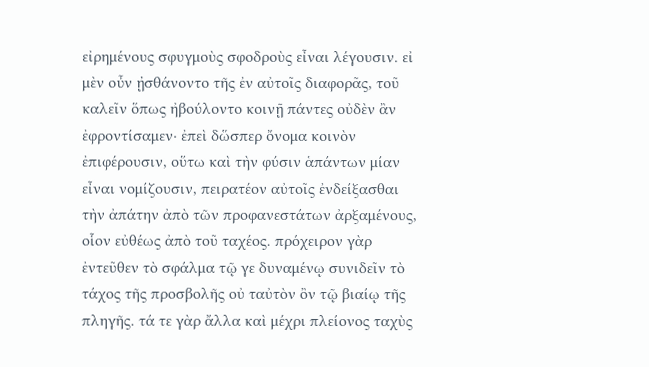εἰρημένους σφυγμοὺς σφοδροὺς εἶναι λέγουσιν. εἰ μὲν οὖν ᾐσθάνοντο τῆς ἐν αὐτοῖς διαφορᾶς, τοῦ καλεῖν ὅπως ἠβούλοντο κοινῇ πάντες οὐδὲν ἂν ἐφροντίσαμεν· ἐπεὶ δὥσπερ ὄνομα κοινὸν ἐπιφέρουσιν, οὕτω καὶ τὴν φύσιν ἁπάντων μίαν εἶναι νομίζουσιν, πειρατέον αὐτοῖς ἐνδείξασθαι τὴν ἀπάτην ἀπὸ τῶν προφανεστάτων ἀρξαμένους, οἷον εὐθέως ἀπὸ τοῦ ταχέος. πρόχειρον γὰρ ἐντεῦθεν τὸ σφάλμα τῷ γε δυναμένῳ συνιδεῖν τὸ τάχος τῆς προσβολῆς οὐ ταὐτὸν ὂν τῷ βιαίῳ τῆς πληγῆς. τά τε γὰρ ἄλλα καὶ μέχρι πλείονος ταχὺς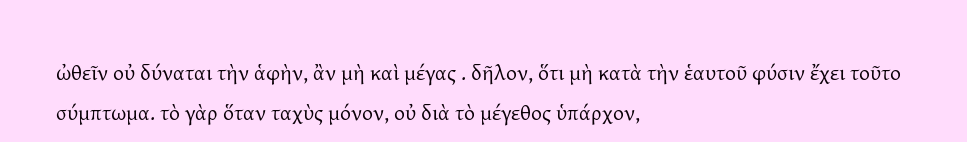ὠθεῖν οὐ δύναται τὴν ἁφὴν, ἂν μὴ καὶ μέγας . δῆλον, ὅτι μὴ κατὰ τὴν ἑαυτοῦ φύσιν ἔχει τοῦτο σύμπτωμα. τὸ γὰρ ὅταν ταχὺς μόνον, οὐ διὰ τὸ μέγεθος ὑπάρχον,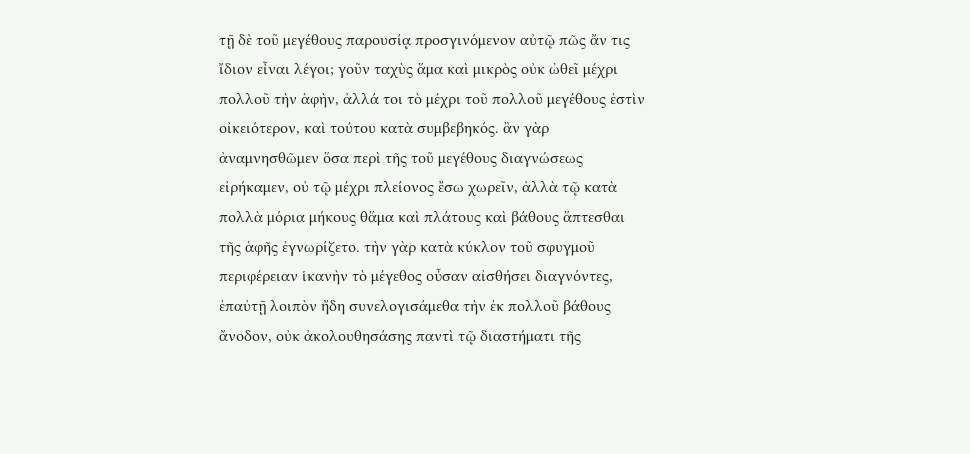τῇ δὲ τοῦ μεγέθους παρουσίᾳ προσγινόμενον αὐτῷ πῶς ἄν τις ἴδιον εἶναι λέγοι; γοῦν ταχὺς ἅμα καὶ μικρὸς οὐκ ὠθεῖ μέχρι πολλοῦ τὴν ἁφὴν, ἀλλά τοι τὸ μέχρι τοῦ πολλοῦ μεγέθους ἐστὶν οἰκειότερον, καὶ τούτου κατὰ συμβεβηκός. ἂν γὰρ ἀναμνησθῶμεν ὅσα περὶ τῆς τοῦ μεγέθους διαγνώσεως εἰρήκαμεν, οὐ τῷ μέχρι πλείονος ἔσω χωρεῖν, ἀλλὰ τῷ κατὰ πολλὰ μόρια μήκους θἅμα καὶ πλάτους καὶ βάθους ἅπτεσθαι τῆς ἁφῆς ἐγνωρίζετο. τὴν γὰρ κατὰ κύκλον τοῦ σφυγμοῦ περιφέρειαν ἱκανὴν τὸ μέγεθος οὖσαν αἰσθήσει διαγνόντες, ἐπαὐτῇ λοιπὸν ἤδη συνελογισάμεθα τὴν ἐκ πολλοῦ βάθους ἄνοδον, οὐκ ἀκολουθησάσης παντὶ τῷ διαστήματι τῆς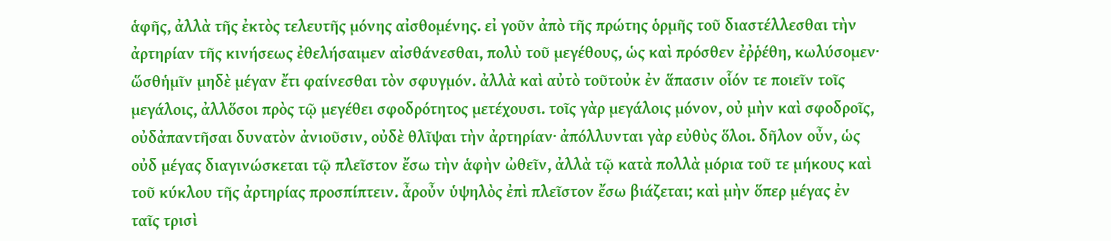ἁφῆς, ἀλλὰ τῆς ἐκτὸς τελευτῆς μόνης αἰσθομένης. εἰ γοῦν ἀπὸ τῆς πρώτης ὁρμῆς τοῦ διαστέλλεσθαι τὴν ἀρτηρίαν τῆς κινήσεως ἐθελήσαιμεν αἰσθάνεσθαι, πολὺ τοῦ μεγέθους, ὡς καὶ πρόσθεν ἐῤῥέθη, κωλύσομεν· ὥσθἡμῖν μηδὲ μέγαν ἔτι φαίνεσθαι τὸν σφυγμόν. ἀλλὰ καὶ αὐτὸ τοῦτοὐκ ἐν ἅπασιν οἷόν τε ποιεῖν τοῖς μεγάλοις, ἀλλὅσοι πρὸς τῷ μεγέθει σφοδρότητος μετέχουσι. τοῖς γὰρ μεγάλοις μόνον, οὐ μὴν καὶ σφοδροῖς, οὐδἀπαντῆσαι δυνατὸν ἀνιοῦσιν, οὐδὲ θλῖψαι τὴν ἀρτηρίαν· ἀπόλλυνται γὰρ εὐθὺς ὅλοι. δῆλον οὖν, ὡς οὐδ μέγας διαγινώσκεται τῷ πλεῖστον ἔσω τὴν ἁφὴν ὠθεῖν, ἀλλὰ τῷ κατὰ πολλὰ μόρια τοῦ τε μήκους καὶ τοῦ κύκλου τῆς ἀρτηρίας προσπίπτειν. ἆροὖν ὑψηλὸς ἐπὶ πλεῖστον ἔσω βιάζεται; καὶ μὴν ὅπερ μέγας ἐν ταῖς τρισὶ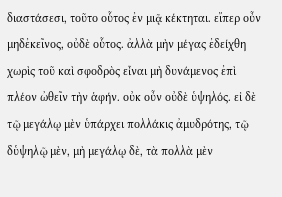διαστάσεσι, τοῦτο οὗτος ἐν μιᾷ κέκτηται. εἴπερ οὖν μηδἐκεῖνος, οὐδὲ οὗτος. ἀλλὰ μὴν μέγας ἐδείχθη χωρὶς τοῦ καὶ σφοδρὸς εἶναι μὴ δυνάμενος ἐπὶ πλέον ὠθεῖν τὴν ἁφήν. οὐκ οὖν οὐδὲ ὑψηλός. εἰ δὲ τῷ μεγάλῳ μὲν ὑπάρχει πολλάκις ἀμυδρότης, τῷ δὑψηλῷ μὲν, μὴ μεγάλῳ δὲ, τὰ πολλὰ μὲν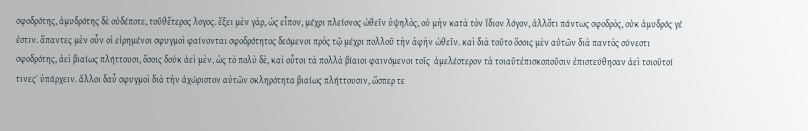σφοδρότης, ἀμυδρότης δὲ οὐδέποτε, τοῦθἕτερος λογος. ἕξει μὲν γὰρ, ὡς εἶπον, μέχρι πλείονος ὠθεῖν ὑψηλὸς, οὐ μὴν κατὰ τὸν ἴδιον λόγον, ἀλλὅτι πάντως σφοδρὸς, οὐκ ἀμυδρός γέ ἐστιν. ἅπαντες μὲν οὖν οἱ εἰρημένοι σφυγμοὶ φαίνονται σφοδρότητος δεόμενοι πρὸς τῷ μέχρι πολλοῦ τὴν ἁφὴν ὠθεῖν. καὶ διὰ τοῦτο ὅσοις μὲν αὐτῶν διὰ παντὸς σύνεστι σφοδρότης, ἀεὶ βιαίως πλήττουσι, ὅσοις δοὐκ ἀεὶ μὲν, ὡς τὸ πολὺ δὲ, καὶ οὗτοι τὰ πολλὰ βίαιοι φαινόμενοι τοῖς  ἀμελέστερον τὰ τοιαῦτἐπισκοποῦσιν ἐπιστεύθησαν ἀεὶ τοιοῦτοί τινες΄ ὑπάρχειν. ἄλλοι δαὖ σφυγμοὶ διὰ τὴν ἀχώριστον αὐτῶν σκληρότητα βιαίως πλήττουσιν, ὥσπερ τε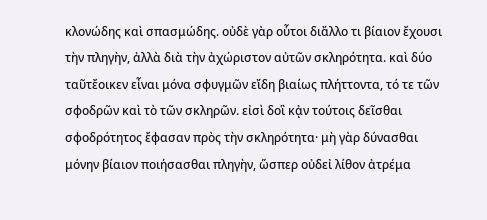κλονώδης καὶ σπασμώδης. οὐδὲ γὰρ οὗτοι διἄλλο τι βίαιον ἔχουσι τὴν πληγὴν, ἀλλὰ διὰ τὴν ἀχώριστον αὐτῶν σκληρότητα. καὶ δύο ταῦτἔοικεν εἶναι μόνα σφυγμῶν εἴδη βιαίως πλήττοντα, τό τε τῶν σφοδρῶν καὶ τὸ τῶν σκληρῶν. εἰσὶ δοἳ κᾀν τούτοις δεῖσθαι σφοδρότητος ἔφασαν πρὸς τὴν σκληρότητα· μὴ γὰρ δύνασθαι μόνην βίαιον ποιήσασθαι πληγὴν, ὥσπερ οὐδεἰ λίθον ἀτρέμα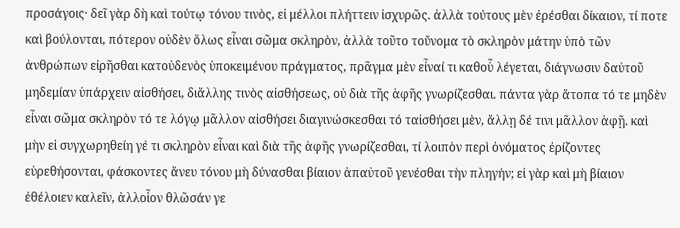προσάγοις· δεῖ γὰρ δὴ καὶ τούτῳ τόνου τινὸς, εἰ μέλλοι πλήττειν ἰσχυρῶς. ἀλλὰ τούτους μὲν ἐρέσθαι δίκαιον, τί ποτε καὶ βούλονται, πότερον οὐδὲν ὅλως εἶναι σῶμα σκληρὸν, ἀλλὰ τοῦτο τοὔνομα τὸ σκληρὸν μάτην ὑπὸ τῶν ἀνθρώπων εἰρῆσθαι κατοὐδενὸς ὑποκειμένου πράγματος, πρᾶγμα μὲν εἶναί τι καθοὗ λέγεται, διάγνωσιν δαὐτοῦ μηδεμίαν ὑπάρχειν αἰσθήσει, διἄλλης τινὸς αἰσθήσεως, οὐ διὰ τῆς ἁφῆς γνωρίζεσθαι. πάντα γὰρ ἄτοπα τό τε μηδὲν εἶναι σῶμα σκληρὸν τό τε λόγῳ μᾶλλον αἰσθήσει διαγινώσκεσθαι τό ταἰσθήσει μὲν, ἄλλῃ δέ τινι μᾶλλον ἁφῇ. καὶ μὴν εἰ συγχωρηθείη γέ τι σκληρὸν εἶναι καὶ διὰ τῆς ἁφῆς γνωρίζεσθαι, τί λοιπὸν περὶ ὀνόματος ἐρίζοντες εὑρεθήσονται, φάσκοντες ἄνευ τόνου μὴ δύνασθαι βίαιον ἀπαὐτοῦ γενέσθαι τὴν πληγήν; εἰ γὰρ καὶ μὴ βίαιον ἐθέλοιεν καλεῖν, ἀλλοἷον θλῶσάν γε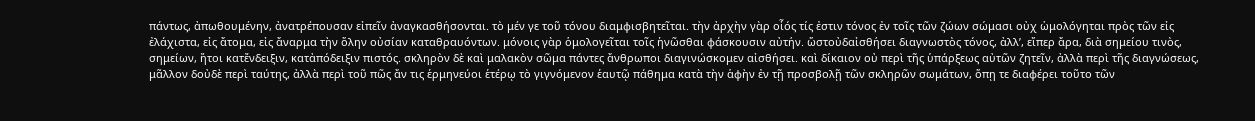πάντως, ἀπωθουμένην, ἀνατρέπουσαν εἰπεῖν ἀναγκασθήσονται. τὸ μέν γε τοῦ τόνου διαμφισβητεῖται. τὴν ἀρχὴν γὰρ οἷός τίς ἐστιν τόνος ἐν τοῖς τῶν ζώων σώμασι οὐχ ὡμολόγηται πρὸς τῶν εἰς ἐλάχιστα, εἰς ἄτομα, εἰς ἄναρμα τὴν ὅλην οὐσίαν καταθραυόντων. μόνοις γὰρ ὁμολογεῖται τοῖς ἡνῶσθαι φάσκουσιν αὐτήν. ὥστοὐδαἰσθήσει διαγνωστὸς τόνος, ἀλλ’, εἴπερ ἄρα, διὰ σημείου τινὸς, σημείων, ἤτοι κατἔνδειξιν, κατἀπόδειξιν πιστός. σκληρὸν δὲ καὶ μαλακὸν σῶμα πάντες ἄνθρωποι διαγινώσκομεν αἰσθήσει. καὶ δίκαιον οὐ περὶ τῆς ὑπάρξεως αὐτῶν ζητεῖν, ἀλλὰ περὶ τῆς διαγνώσεως, μᾶλλον δοὐδὲ περὶ ταύτης, ἀλλὰ περὶ τοῦ πῶς ἄν τις ἑρμηνεύοι ἑτέρῳ τὸ γιγνόμενον ἑαυτῷ πάθημα κατὰ τὴν ἁφὴν ἐν τῇ προσβολῇ τῶν σκληρῶν σωμάτων, ὅπῃ τε διαφέρει τοῦτο τῶν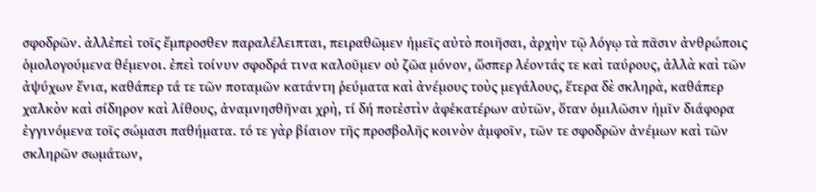σφοδρῶν. ἀλλἐπεὶ τοῖς ἔμπροσθεν παραλέλειπται, πειραθῶμεν ἡμεῖς αὐτὸ ποιῆσαι, ἀρχὴν τῷ λόγῳ τὰ πᾶσιν ἀνθρώποις ὁμολογούμενα θέμενοι. ἐπεὶ τοίνυν σφοδρά τινα καλοῦμεν οὐ ζῶα μόνον, ὥσπερ λέοντάς τε καὶ ταύρους, ἀλλὰ καὶ τῶν ἀψύχων ἔνια, καθάπερ τά τε τῶν ποταμῶν κατάντη ῥεύματα καὶ ἀνέμους τοὺς μεγάλους, ἕτερα δὲ σκληρὰ, καθάπερ χαλκὸν καὶ σίδηρον καὶ λίθους, ἀναμνησθῆναι χρὴ, τί δή ποτἐστὶν ἀφἑκατέρων αὐτῶν, ὅταν ὁμιλῶσιν ἡμῖν διάφορα ἐγγινόμενα τοῖς σώμασι παθήματα. τό τε γὰρ βίαιον τῆς προσβολῆς κοινὸν ἀμφοῖν, τῶν τε σφοδρῶν ἀνέμων καὶ τῶν σκληρῶν σωμάτων,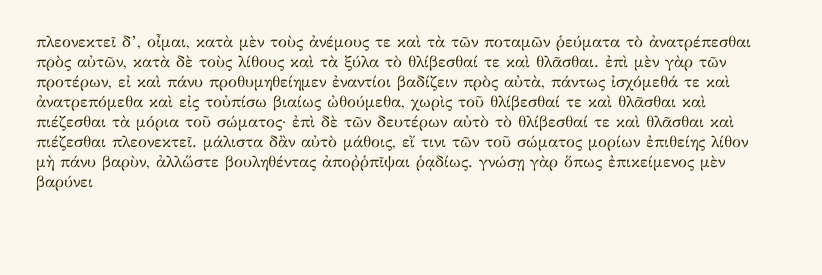πλεονεκτεῖ δ’, οἶμαι, κατὰ μὲν τοὺς ἀνέμους τε καὶ τὰ τῶν ποταμῶν ῥεύματα τὸ ἀνατρέπεσθαι πρὸς αὐτῶν, κατὰ δὲ τοὺς λίθους καὶ τὰ ξύλα τὸ θλίβεσθαί τε καὶ θλᾶσθαι. ἐπὶ μὲν γὰρ τῶν προτέρων, εἰ καὶ πάνυ προθυμηθείημεν ἐναντίοι βαδίζειν πρὸς αὐτὰ, πάντως ἰσχόμεθά τε καὶ ἀνατρεπόμεθα καὶ εἰς τοὐπίσω βιαίως ὠθούμεθα, χωρὶς τοῦ θλίβεσθαί τε καὶ θλᾶσθαι καὶ πιέζεσθαι τὰ μόρια τοῦ σώματος· ἐπὶ δὲ τῶν δευτέρων αὐτὸ τὸ θλίβεσθαί τε καὶ θλᾶσθαι καὶ πιέζεσθαι πλεονεκτεῖ. μάλιστα δἂν αὐτὸ μάθοις, εἴ τινι τῶν τοῦ σώματος μορίων ἐπιθείης λίθον μὴ πάνυ βαρὺν, ἀλλὥστε βουληθέντας ἀποῤῥπῖψαι ῥᾳδίως. γνώσῃ γὰρ ὅπως ἐπικείμενος μὲν βαρύνει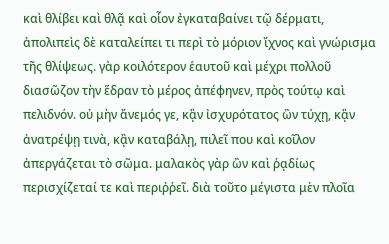καὶ θλίβει καὶ θλᾷ καὶ οἷον ἐγκαταβαίνει τῷ δέρματι, ἀπολιπεὶς δὲ καταλείπει τι περὶ τὸ μόριον ἴχνος καὶ γνώρισμα τῆς θλίψεως. γὰρ κοιλότερον ἑαυτοῦ καὶ μέχρι πολλοῦ διασῶζον τὴν ἕδραν τὸ μέρος ἀπέφηνεν, πρὸς τούτῳ καὶ πελιδνόν. οὐ μὴν ἄνεμός γε, κᾂν ἰσχυρότατος ὢν τύχῃ, κᾂν ἀνατρέψῃ τινὰ, κᾂν καταβάλῃ, πιλεῖ που καὶ κοῖλον ἀπεργάζεται τὸ σῶμα. μαλακὸς γὰρ ὢν καὶ ῥᾳδίως περισχίζεταί τε καὶ περιῤῥεῖ. διὰ τοῦτο μέγιστα μὲν πλοῖα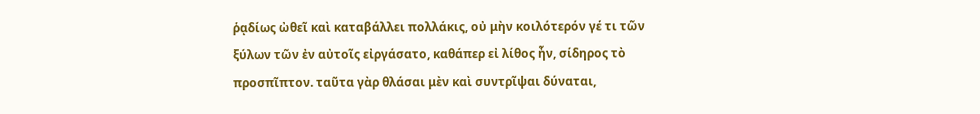ῥᾳδίως ὠθεῖ καὶ καταβάλλει πολλάκις, οὐ μὴν κοιλότερόν γέ τι τῶν ξύλων τῶν ἐν αὐτοῖς εἰργάσατο, καθάπερ εἰ λίθος ἦν, σίδηρος τὸ προσπῖπτον. ταῦτα γὰρ θλάσαι μὲν καὶ συντρῖψαι δύναται,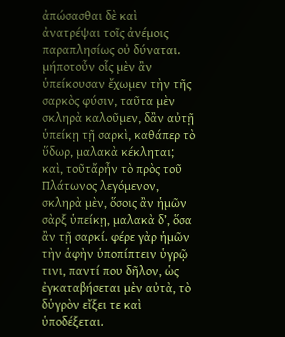ἀπώσασθαι δὲ καὶ ἀνατρέψαι τοῖς ἀνέμοις παραπλησίως οὐ δύναται. μήποτοὖν οἷς μὲν ἂν ὑπείκουσαν ἔχωμεν τὴν τῆς σαρκὸς φύσιν, ταῦτα μὲν σκληρὰ καλοῦμεν, δἂν αὐτῇ ὑπείκῃ τῇ σαρκὶ, καθάπερ τὸ ὕδωρ, μαλακὰ κέκληται; καὶ, τοῦτἄρἦν τὸ πρὸς τοῦ Πλάτωνος λεγόμενον, σκληρὰ μὲν, ὅσοις ἂν ἡμῶν σὰρξ ὑπείκῃ, μαλακὰ δ’, ὅσα ἂν τῇ σαρκί. φέρε γὰρ ἡμῶν τὴν ἁφὴν ὑποπίπτειν ὑγρῷ τινι, παντί που δῆλον, ὡς ἐγκαταβήσεται μὲν αὐτὰ, τὸ δὑγρὸν εἴξει τε καὶ ὑποδέξεται.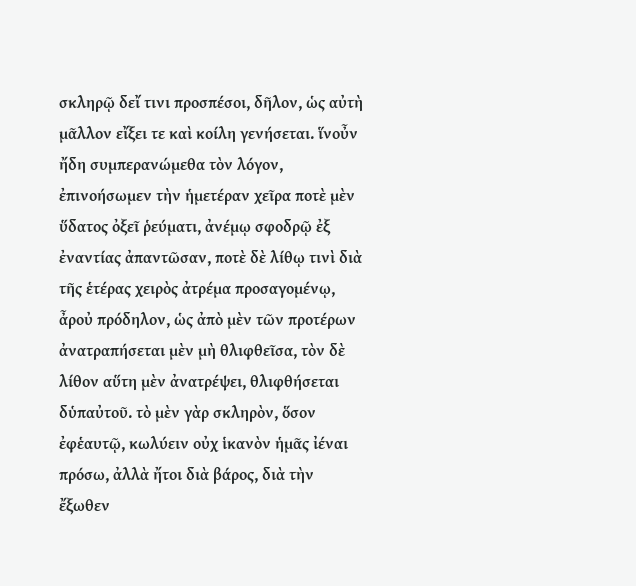σκληρῷ δεἴ τινι προσπέσοι, δῆλον, ὡς αὐτὴ μᾶλλον εἴξει τε καὶ κοίλη γενήσεται. ἵνοὖν ἤδη συμπερανώμεθα τὸν λόγον, ἐπινοήσωμεν τὴν ἡμετέραν χεῖρα ποτὲ μὲν ὕδατος ὀξεῖ ῥεύματι, ἀνέμῳ σφοδρῷ ἐξ ἐναντίας ἀπαντῶσαν, ποτὲ δὲ λίθῳ τινὶ διὰ τῆς ἑτέρας χειρὸς ἀτρέμα προσαγομένῳ, ἆροὐ πρόδηλον, ὡς ἀπὸ μὲν τῶν προτέρων ἀνατραπήσεται μὲν μὴ θλιφθεῖσα, τὸν δὲ λίθον αὕτη μὲν ἀνατρέψει, θλιφθήσεται δὑπαὐτοῦ. τὸ μὲν γὰρ σκληρὸν, ὅσον ἐφἑαυτῷ, κωλύειν οὐχ ἱκανὸν ἡμᾶς ἰέναι πρόσω, ἀλλὰ ἤτοι διὰ βάρος, διὰ τὴν ἔξωθεν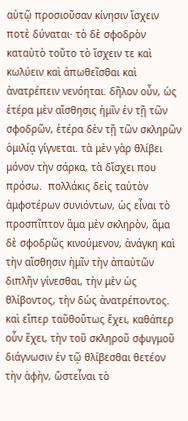αὐτῷ προσιοῦσαν κίνησιν ἴσχειν ποτὲ δύναται· τὸ δὲ σφοδρὸν καταὐτὸ τοῦτο τὸ ἴσχειν τε καὶ κωλύειν καὶ ἀπωθεῖσθαι καὶ ἀνατρέπειν νενόηται. δῆλον οὖν, ὡς ἑτέρα μὲν αἴσθησις ἡμῖν ἐν τῇ τῶν σφοδρῶν, ἑτέρα δἐν τῇ τῶν σκληρῶν ὁμιλίᾳ γίγνεται. τὰ μὲν γὰρ θλίβει μόνον τὴν σάρκα, τὰ δἴσχει που πρόσω.  πολλάκις δεἰς ταὐτὸν ἀμφοτέρων συνιόντων, ὡς εἶναι τὸ προσπῖπτον ἅμα μὲν σκληρὸν, ἅμα δὲ σφοδρῶς κινούμενον, ἀνάγκη καὶ τὴν αἴσθησιν ἡμῖν τὴν ἀπαὐτῶν διπλῆν γίνεσθαι, τὴν μὲν ὡς θλίβοντος, τὴν δὡς ἀνατρέποντος. καὶ εἴπερ ταῦθοὕτως ἔχει, καθάπερ οὖν ἔχει, τὴν τοῦ σκληροῦ σφυγμοῦ διάγνωσιν ἐν τῷ θλίβεσθαι θετέον τὴν ἁφὴν, ὥστεἶναι τὸ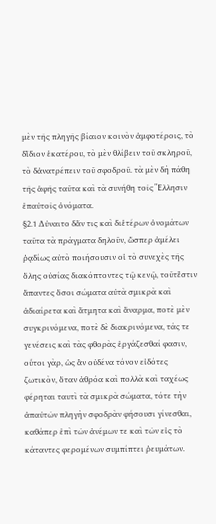μὲν τῆς πληγῆς βίαιον κοινὸν ἀμφοτέροις, τὸ δἴδιον ἑκατέρου, τὸ μὲν θλίβειν τοῦ σκληροῦ, τὸ δἀνατρέπειν τοῦ σφοδροῦ. τὰ μὲν δὴ πάθη τῆς ἁφῆς ταῦτα καὶ τὰ συνήθη τοῖς Ἕλλησιν ἐπαὐτοῖς ὀνόματα.
§2.1 Δύναιτο δἄν τις καὶ διἑτέρων ὀνομάτων ταῦτα τὰ πράγματα δηλοῦν, ὥσπερ ἀμέλει ῥᾳδίως αὐτὸ ποιήσουσιν οἱ τὸ συνεχὲς τῆς ὅλης οὐσίας διακόπτοντες τῷ κενῷ, τοῦτἔστιν ἅπαντες ὅσοι σώματα αὐτὰ σμικρὰ καὶ ἀδιαίρετα καὶ ἄτμητα καὶ ἄναρμα, ποτὲ μὲν συγκρινόμενα, ποτὲ δὲ διακρινόμενα, τάς τε γενέσεις καὶ τὰς φθορὰς ἐργάζεσθαί φασιν, οὗτοι γὰρ, ὡς ἂν οὐδένα τόνον εἰδότες ζωτικὸν, ὅταν ἀθρόα καὶ πολλὰ καὶ ταχέως φέρηται ταυτὶ τὰ σμικρὰ σώματα, τότε τὴν ἀπαὐτῶν πληγὴν σφοδρὰν φήσουσι γίνεσθαι, καθάπερ ἐπὶ τῶν ἀνέμων τε καὶ τῶν εἰς τὸ κάταντες φερομένων συμπίπτει ῥευμάτων.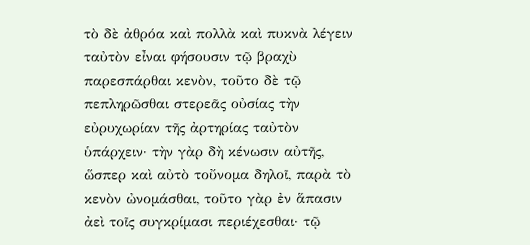τὸ δὲ ἀθρόα καὶ πολλὰ καὶ πυκνὰ λέγειν ταὐτὸν εἶναι φήσουσιν τῷ βραχὺ παρεσπάρθαι κενὸν, τοῦτο δὲ τῷ πεπληρῶσθαι στερεᾶς οὐσίας τὴν εὐρυχωρίαν τῆς ἀρτηρίας ταὐτὸν ὑπάρχειν· τὴν γὰρ δὴ κένωσιν αὐτῆς, ὥσπερ καὶ αὐτὸ τοὔνομα δηλοῖ, παρὰ τὸ κενὸν ὠνομάσθαι, τοῦτο γὰρ ἐν ἅπασιν ἀεὶ τοῖς συγκρίμασι περιέχεσθαι· τῷ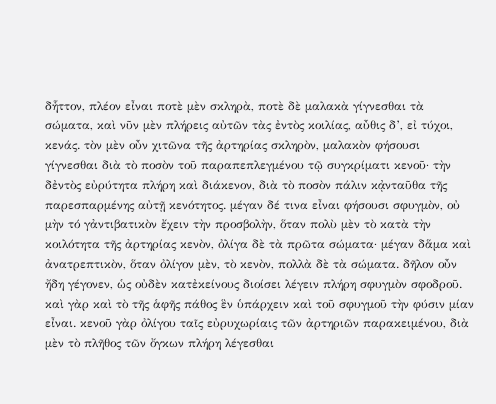δἧττον, πλέον εἶναι ποτὲ μὲν σκληρὰ, ποτὲ δὲ μαλακὰ γίγνεσθαι τὰ σώματα, καὶ νῦν μὲν πλήρεις αὐτῶν τὰς ἐντὸς κοιλίας, αὖθις δ’, εἰ τύχοι, κενάς. τὸν μὲν οὖν χιτῶνα τῆς ἀρτηρίας σκληρὸν, μαλακὸν φήσουσι γίγνεσθαι διὰ τὸ ποσὸν τοῦ παραπεπλεγμένου τῷ συγκρίματι κενοῦ· τὴν δἐντὸς εὐρύτητα πλήρη καὶ διάκενον, διὰ τὸ ποσὸν πάλιν κᾀνταῦθα τῆς παρεσπαρμένης αὐτῇ κενότητος. μέγαν δέ τινα εἶναι φήσουσι σφυγμὸν, οὐ μὴν τό γἀντιβατικὸν ἔχειν τὴν προσβολὴν, ὅταν πολὺ μὲν τὸ κατὰ τὴν κοιλότητα τῆς ἀρτηρίας κενὸν, ὀλίγα δὲ τὰ πρῶτα σώματα· μέγαν δἅμα καὶ ἀνατρεπτικὸν, ὅταν ὀλίγον μὲν, τὸ κενὸν, πολλὰ δὲ τὰ σώματα. δῆλον οὖν ἤδη γέγονεν, ὡς οὐδὲν κατἐκείνους διοίσει λέγειν πλήρη σφυγμὸν σφοδροῦ. καὶ γὰρ καὶ τὸ τῆς ἁφῆς πάθος ἓν ὑπάρχειν καὶ τοῦ σφυγμοῦ τὴν φύσιν μίαν εἶναι. κενοῦ γὰρ ὀλίγου ταῖς εὐρυχωρίαις τῶν ἀρτηριῶν παρακειμένου, διὰ μὲν τὸ πλῆθος τῶν ὄγκων πλήρη λέγεσθαι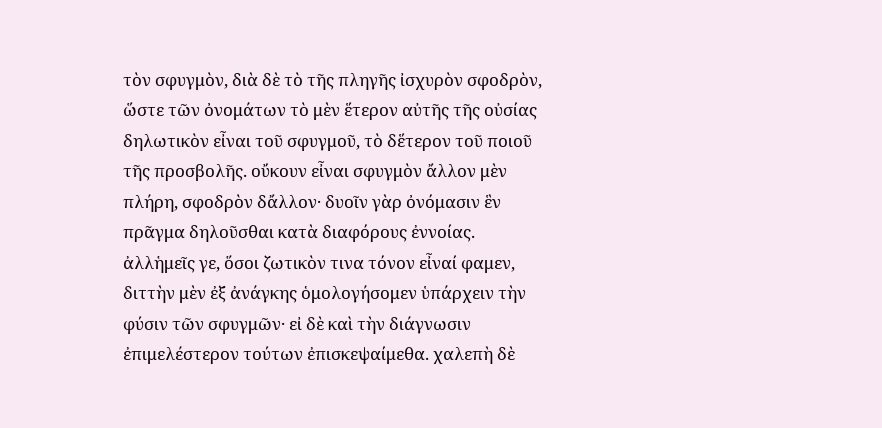τὸν σφυγμὸν, διὰ δὲ τὸ τῆς πληγῆς ἰσχυρὸν σφοδρὸν, ὥστε τῶν ὀνομάτων τὸ μὲν ἕτερον αὐτῆς τῆς οὐσίας δηλωτικὸν εἶναι τοῦ σφυγμοῦ, τὸ δἕτερον τοῦ ποιοῦ τῆς προσβολῆς. οὔκουν εἶναι σφυγμὸν ἄλλον μὲν πλήρη, σφοδρὸν δἄλλον· δυοῖν γὰρ ὀνόμασιν ἓν πρᾶγμα δηλοῦσθαι κατὰ διαφόρους ἐννοίας. ἀλλἡμεῖς γε, ὅσοι ζωτικὸν τινα τόνον εἶναί φαμεν, διττὴν μὲν ἐξ ἀνάγκης ὁμολογήσομεν ὑπάρχειν τὴν φύσιν τῶν σφυγμῶν· εἰ δὲ καὶ τὴν διάγνωσιν ἐπιμελέστερον τούτων ἐπισκεψαίμεθα. χαλεπὴ δὲ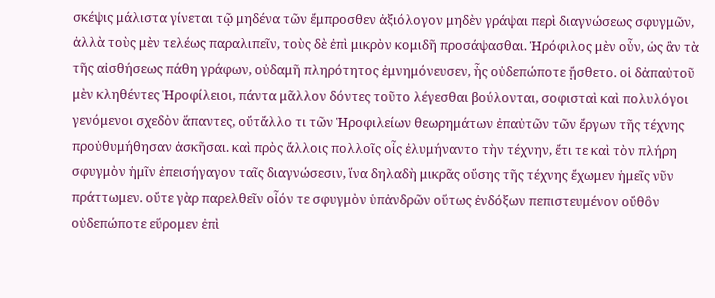σκέψις μάλιστα γίνεται τῷ μηδένα τῶν ἔμπροσθεν ἀξιόλογον μηδὲν γράψαι περὶ διαγνώσεως σφυγμῶν, ἀλλὰ τοὺς μὲν τελέως παραλιπεῖν, τοὺς δὲ ἐπὶ μικρὸν κομιδῆ προσάψασθαι. Ἡρόφιλος μὲν οὖν, ὡς ἂν τὰ τῆς αἰσθήσεως πάθη γράφων, οὐδαμῆ πληρότητος ἐμνημόνευσεν, ἧς οὐδεπώποτε ᾔσθετο. οἱ δἀπαὐτοῦ μὲν κληθέντες Ἡροφίλειοι, πάντα μᾶλλον δόντες τοῦτο λέγεσθαι βούλονται, σοφισταὶ καὶ πολυλόγοι γενόμενοι σχεδὸν ἅπαντες, οὔτἄλλο τι τῶν Ἡροφιλείων θεωρημάτων ἐπαὐτῶν τῶν ἔργων τῆς τέχνης προὐθυμήθησαν ἀσκῆσαι. καὶ πρὸς ἄλλοις πολλοῖς οἷς ἐλυμήναντο τὴν τέχνην, ἔτι τε καὶ τὸν πλήρη σφυγμὸν ἡμῖν ἐπεισήγαγον ταῖς διαγνώσεσιν, ἵνα δηλαδὴ μικρᾶς οὔσης τῆς τέχνης ἔχωμεν ἡμεῖς νῦν πράττωμεν. οὔτε γὰρ παρελθεῖν οἷόν τε σφυγμὸν ὑπἀνδρῶν οὕτως ἐνδόξων πεπιστευμένον οὔθὃν οὐδεπώποτε εὕρομεν ἐπὶ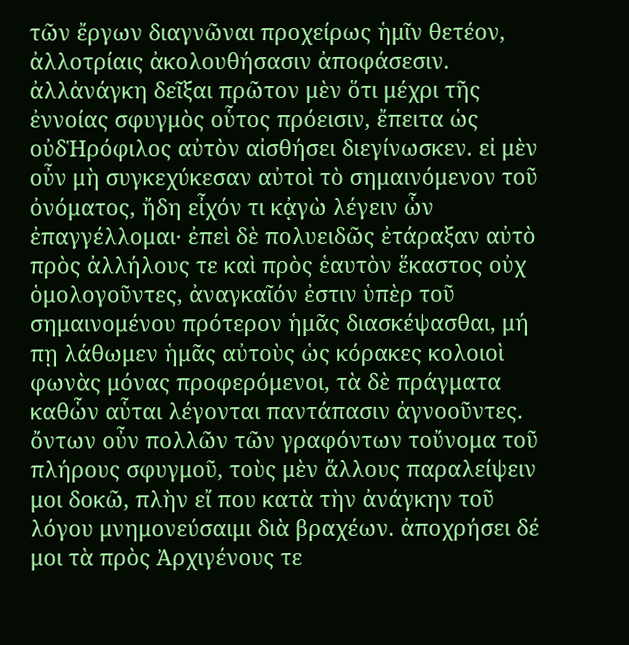τῶν ἔργων διαγνῶναι προχείρως ἡμῖν θετέον, ἀλλοτρίαις ἀκολουθήσασιν ἀποφάσεσιν. ἀλλἀνάγκη δεῖξαι πρῶτον μὲν ὅτι μέχρι τῆς ἐννοίας σφυγμὸς οὗτος πρόεισιν, ἔπειτα ὡς οὐδἩρόφιλος αὐτὸν αἰσθήσει διεγίνωσκεν. εἰ μὲν οὖν μὴ συγκεχύκεσαν αὐτοὶ τὸ σημαινόμενον τοῦ ὀνόματος, ἤδη εἶχόν τι κᾀγὼ λέγειν ὧν ἐπαγγέλλομαι· ἐπεὶ δὲ πολυειδῶς ἐτάραξαν αὐτὸ πρὸς ἀλλήλους τε καὶ πρὸς ἑαυτὸν ἕκαστος οὐχ ὁμολογοῦντες, ἀναγκαῖόν ἐστιν ὑπὲρ τοῦ σημαινομένου πρότερον ἡμᾶς διασκέψασθαι, μή πῃ λάθωμεν ἡμᾶς αὐτοὺς ὡς κόρακες κολοιοὶ φωνὰς μόνας προφερόμενοι, τὰ δὲ πράγματα καθὧν αὗται λέγονται παντάπασιν ἀγνοοῦντες. ὄντων οὖν πολλῶν τῶν γραφόντων τοὔνομα τοῦ πλήρους σφυγμοῦ, τοὺς μὲν ἄλλους παραλείψειν μοι δοκῶ, πλὴν εἴ που κατὰ τὴν ἀνάγκην τοῦ λόγου μνημονεύσαιμι διὰ βραχέων. ἀποχρήσει δέ μοι τὰ πρὸς Ἀρχιγένους τε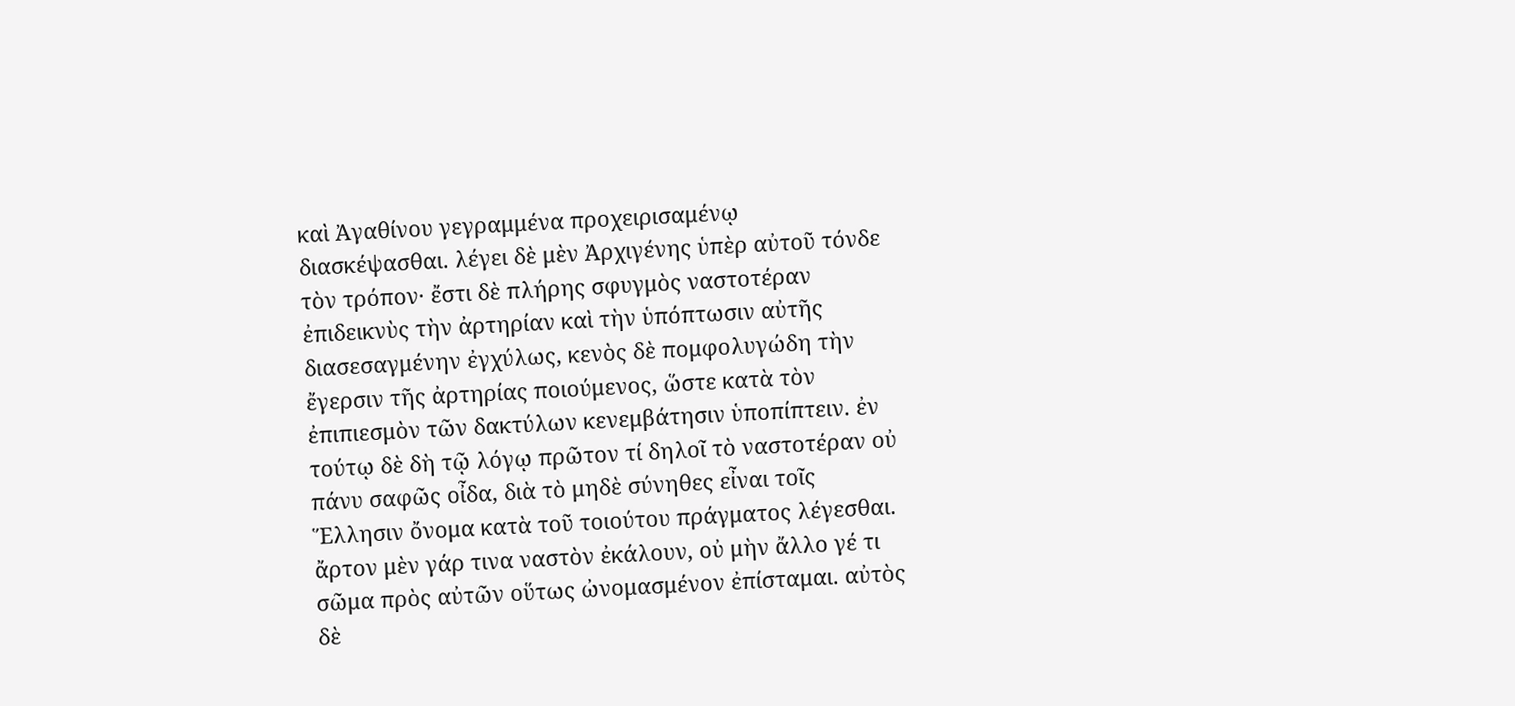καὶ Ἀγαθίνου γεγραμμένα προχειρισαμένῳ διασκέψασθαι. λέγει δὲ μὲν Ἀρχιγένης ὑπὲρ αὐτοῦ τόνδε τὸν τρόπον· ἔστι δὲ πλήρης σφυγμὸς ναστοτέραν ἐπιδεικνὺς τὴν ἀρτηρίαν καὶ τὴν ὑπόπτωσιν αὐτῆς διασεσαγμένην ἐγχύλως, κενὸς δὲ πομφολυγώδη τὴν ἔγερσιν τῆς ἀρτηρίας ποιούμενος, ὥστε κατὰ τὸν ἐπιπιεσμὸν τῶν δακτύλων κενεμβάτησιν ὑποπίπτειν. ἐν τούτῳ δὲ δὴ τῷ λόγῳ πρῶτον τί δηλοῖ τὸ ναστοτέραν οὐ πάνυ σαφῶς οἶδα, διὰ τὸ μηδὲ σύνηθες εἶναι τοῖς Ἕλλησιν ὄνομα κατὰ τοῦ τοιούτου πράγματος λέγεσθαι. ἄρτον μὲν γάρ τινα ναστὸν ἐκάλουν, οὐ μὴν ἄλλο γέ τι σῶμα πρὸς αὐτῶν οὕτως ὠνομασμένον ἐπίσταμαι. αὐτὸς δὲ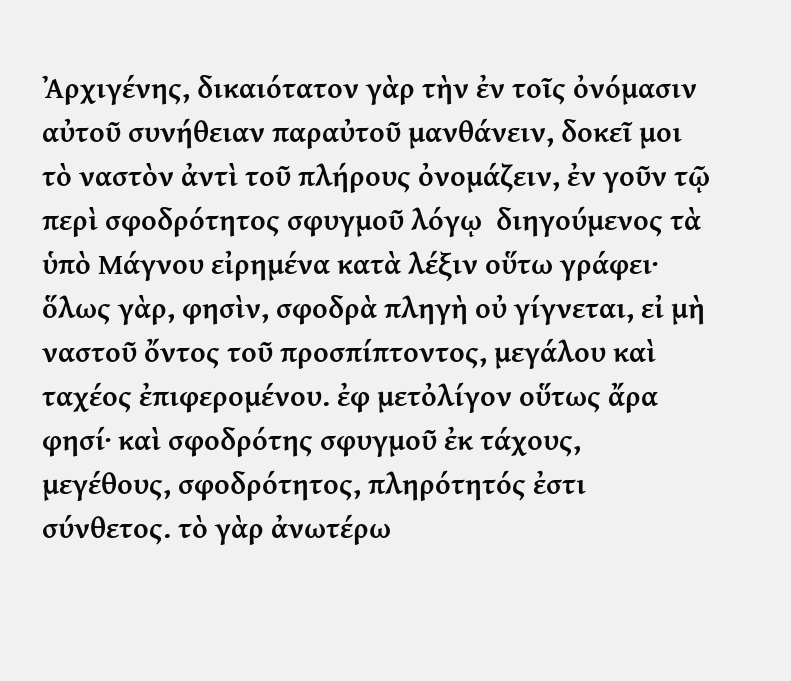Ἀρχιγένης, δικαιότατον γὰρ τὴν ἐν τοῖς ὀνόμασιν αὐτοῦ συνήθειαν παραὐτοῦ μανθάνειν, δοκεῖ μοι τὸ ναστὸν ἀντὶ τοῦ πλήρους ὀνομάζειν, ἐν γοῦν τῷ περὶ σφοδρότητος σφυγμοῦ λόγῳ  διηγούμενος τὰ ὑπὸ Μάγνου εἰρημένα κατὰ λέξιν οὕτω γράφει· ὅλως γὰρ, φησὶν, σφοδρὰ πληγὴ οὐ γίγνεται, εἰ μὴ ναστοῦ ὄντος τοῦ προσπίπτοντος, μεγάλου καὶ ταχέος ἐπιφερομένου. ἐφ μετὀλίγον οὕτως ἄρα φησί· καὶ σφοδρότης σφυγμοῦ ἐκ τάχους, μεγέθους, σφοδρότητος, πληρότητός ἐστι σύνθετος. τὸ γὰρ ἀνωτέρω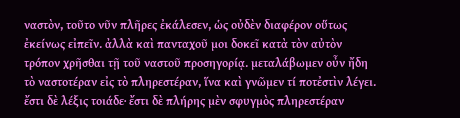ναστὸν, τοῦτο νῦν πλῆρες ἐκάλεσεν, ὡς οὐδὲν διαφέρον οὕτως ἐκείνως εἰπεῖν. ἀλλὰ καὶ πανταχοῦ μοι δοκεῖ κατὰ τὸν αὐτὸν τρόπον χρῆσθαι τῇ τοῦ ναστοῦ προσηγορίᾳ. μεταλάβωμεν οὖν ἤδη τὸ ναστοτέραν εἰς τὸ πληρεστέραν, ἵνα καὶ γνῶμεν τί ποτἐστὶν λέγει. ἔστι δὲ λέξις τοιάδε· ἔστι δὲ πλήρης μὲν σφυγμὸς πληρεστέραν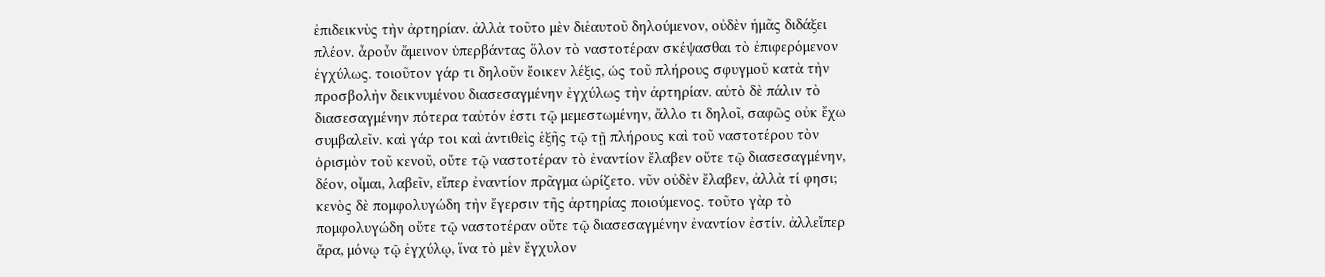ἐπιδεικνὺς τὴν ἀρτηρίαν. ἀλλὰ τοῦτο μὲν διἑαυτοῦ δηλούμενον, οὐδὲν ἡμᾶς διδάξει πλέον. ἆροὖν ἄμεινον ὑπερβάντας ὅλον τὸ ναστοτέραν σκέψασθαι τὸ ἐπιφερόμενον ἐγχύλως. τοιοῦτον γάρ τι δηλοῦν ἔοικεν λέξις, ὡς τοῦ πλήρους σφυγμοῦ κατὰ τὴν προσβολὴν δεικνυμένου διασεσαγμένην ἐγχύλως τὴν ἀρτηρίαν. αὐτὸ δὲ πάλιν τὸ διασεσαγμένην πότερα ταὐτόν ἐστι τῷ μεμεστωμένην, ἄλλο τι δηλοῖ, σαφῶς οὐκ ἔχω συμβαλεῖν. καὶ γάρ τοι καὶ ἀντιθεὶς ἑξῆς τῷ τῇ πλήρους καὶ τοῦ ναστοτέρου τὸν ὁρισμὸν τοῦ κενοῦ, οὔτε τῷ ναστοτέραν τὸ ἐναντίον ἔλαβεν οὔτε τῷ διασεσαγμένην, δέον, οἶμαι, λαβεῖν, εἴπερ ἐναντίον πρᾶγμα ὡρίζετο. νῦν οὐδὲν ἔλαβεν, ἀλλὰ τί φησι; κενὸς δὲ πομφολυγώδη τὴν ἔγερσιν τῆς ἀρτηρίας ποιούμενος. τοῦτο γὰρ τὸ πομφολυγώδη οὔτε τῷ ναστοτέραν οὔτε τῷ διασεσαγμένην ἐναντίον ἐστίν. ἀλλεἴπερ ἄρα, μόνῳ τῷ ἐγχύλῳ, ἵνα τὸ μὲν ἔγχυλον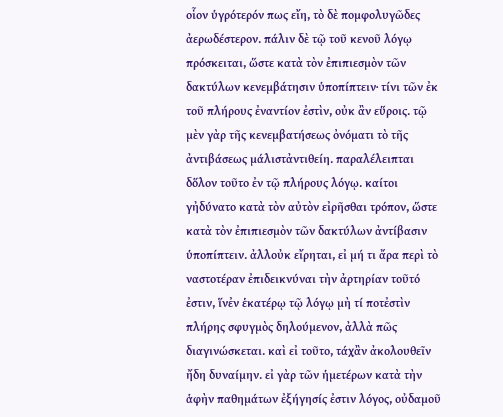οἷον ὑγρότερόν πως εἴη, τὸ δὲ πομφολυγῶδες ἀερωδέστερον. πάλιν δὲ τῷ τοῦ κενοῦ λόγῳ πρόσκειται, ὥστε κατὰ τὸν ἐπιπιεσμὸν τῶν δακτύλων κενεμβάτησιν ὑποπίπτειν· τίνι τῶν ἐκ τοῦ πλήρους ἐναντίον ἐστὶν, οὐκ ἂν εὕροις. τῷ μὲν γὰρ τῆς κενεμβατήσεως ὀνόματι τὸ τῆς ἀντιβάσεως μάλιστἀντιθείη. παραλέλειπται δὅλον τοῦτο ἐν τῷ πλήρους λόγῳ. καίτοι γἠδύνατο κατὰ τὸν αὐτὸν εἰρῆσθαι τρόπον, ὥστε κατὰ τὸν ἐπιπιεσμὸν τῶν δακτύλων ἀντίβασιν ὑποπίπτειν. ἀλλοὐκ εἴρηται, εἰ μή τι ἄρα περὶ τὸ ναστοτέραν ἐπιδεικνύναι τὴν ἀρτηρίαν τοῦτό ἐστιν, ἵνἐν ἑκατέρῳ τῷ λόγῳ μὴ τί ποτἐστὶν πλήρης σφυγμὸς δηλούμενον, ἀλλὰ πῶς διαγινώσκεται. καὶ εἰ τοῦτο, τάχἂν ἀκολουθεῖν ἤδη δυναίμην. εἰ γὰρ τῶν ἡμετέρων κατὰ τὴν ἁφὴν παθημάτων ἐξήγησίς ἐστιν λόγος, οὐδαμοῦ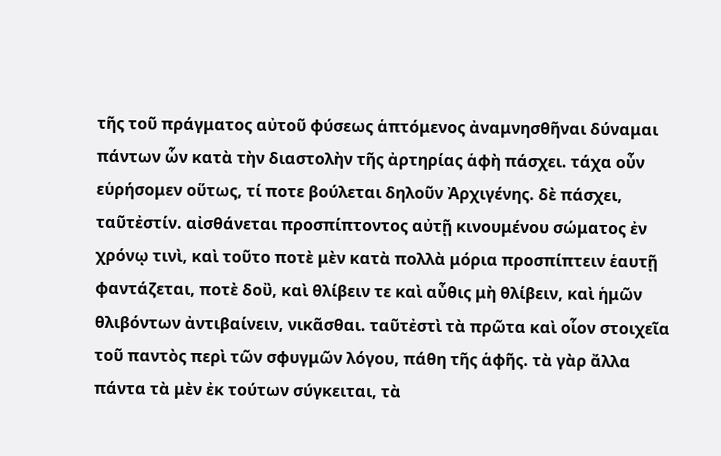τῆς τοῦ πράγματος αὐτοῦ φύσεως ἁπτόμενος ἀναμνησθῆναι δύναμαι πάντων ὧν κατὰ τὴν διαστολὴν τῆς ἀρτηρίας ἁφὴ πάσχει. τάχα οὖν εὑρήσομεν οὕτως, τί ποτε βούλεται δηλοῦν Ἀρχιγένης. δὲ πάσχει, ταῦτἐστίν. αἰσθάνεται προσπίπτοντος αὐτῇ κινουμένου σώματος ἐν χρόνῳ τινὶ, καὶ τοῦτο ποτὲ μὲν κατὰ πολλὰ μόρια προσπίπτειν ἑαυτῇ φαντάζεται, ποτὲ δοὒ, καὶ θλίβειν τε καὶ αὖθις μὴ θλίβειν, καὶ ἡμῶν θλιβόντων ἀντιβαίνειν, νικᾶσθαι. ταῦτἐστὶ τὰ πρῶτα καὶ οἷον στοιχεῖα τοῦ παντὸς περὶ τῶν σφυγμῶν λόγου, πάθη τῆς ἁφῆς. τὰ γὰρ ἄλλα πάντα τὰ μὲν ἐκ τούτων σύγκειται, τὰ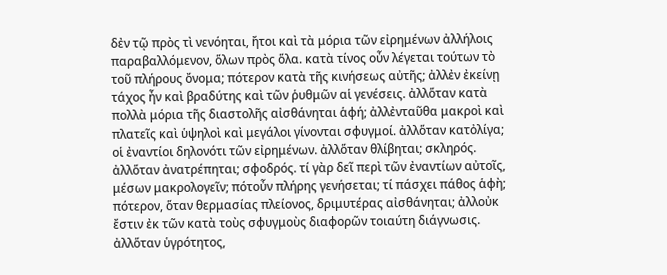δἐν τῷ πρὸς τὶ νενόηται, ἤτοι καὶ τὰ μόρια τῶν εἰρημένων ἀλλήλοις παραβαλλόμενον, ὅλων πρὸς ὅλα. κατὰ τίνος οὖν λέγεται τούτων τὸ τοῦ πλήρους ὄνομα; πότερον κατὰ τῆς κινήσεως αὐτῆς; ἀλλἐν ἐκείνῃ τάχος ἦν καὶ βραδύτης καὶ τῶν ῥυθμῶν αἱ γενέσεις. ἀλλὅταν κατὰ πολλὰ μόρια τῆς διαστολῆς αἰσθάνηται ἁφή; ἀλλἐνταῦθα μακροὶ καὶ πλατεῖς καὶ ὑψηλοὶ καὶ μεγάλοι γίνονται σφυγμοί. ἀλλὅταν κατὀλίγα; οἱ ἐναντίοι δηλονότι τῶν εἰρημένων. ἀλλὅταν θλίβηται; σκληρός. ἀλλὅταν ἀνατρέπηται; σφοδρός. τί γὰρ δεῖ περὶ τῶν ἐναντίων αὐτοῖς, μέσων μακρολογεῖν; πότοὖν πλήρης γενήσεται; τί πάσχει πάθος ἁφὴ; πότερον, ὅταν θερμασίας πλείονος, δριμυτέρας αἰσθάνηται; ἀλλοὐκ ἔστιν ἐκ τῶν κατὰ τοὺς σφυγμοὺς διαφορῶν τοιαύτη διάγνωσις. ἀλλὅταν ὑγρότητος,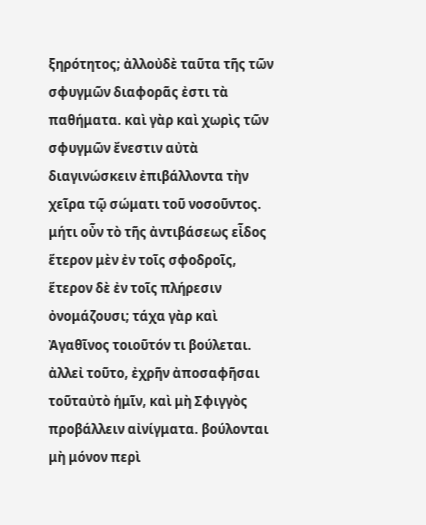ξηρότητος; ἀλλοὐδὲ ταῦτα τῆς τῶν σφυγμῶν διαφορᾶς ἐστι τὰ παθήματα. καὶ γὰρ καὶ χωρὶς τῶν σφυγμῶν ἔνεστιν αὐτὰ διαγινώσκειν ἐπιβάλλοντα τὴν χεῖρα τῷ σώματι τοῦ νοσοῦντος. μήτι οὖν τὸ τῆς ἀντιβάσεως εἶδος ἕτερον μὲν ἐν τοῖς σφοδροῖς, ἕτερον δὲ ἐν τοῖς πλήρεσιν ὀνομάζουσι; τάχα γὰρ καὶ Ἀγαθῖνος τοιοῦτόν τι βούλεται. ἀλλεἰ τοῦτο, ἐχρῆν ἀποσαφῆσαι τοῦταὐτὸ ἡμῖν, καὶ μὴ Σφιγγὸς προβάλλειν αἰνίγματα. βούλονται μὴ μόνον περὶ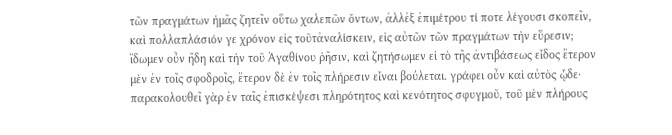τῶν πραγμάτων ἡμᾶς ζητεῖν οὕτω χαλεπῶν ὄντων, ἀλλἐξ ἐπιμέτρου τί ποτε λέγουσι σκοπεῖν, καὶ πολλαπλάσιόν γε χρόνον εἰς τοῦτἀναλίσκειν, εἰς αὐτῶν τῶν πραγμάτων τὴν εὕρεσιν; ἴδωμεν οὖν ἤδη καὶ τὴν τοῦ Ἀγαθίνου ῥῆσιν, καὶ ζητήσωμεν εἰ τὸ τῆς ἀντιβάσεως εἶδος ἕτερον μὲν ἐν τοῖς σφοδροῖς, ἕτερον δὲ ἐν τοῖς πλήρεσιν εἶναι βούλεται. γράφει οὖν καὶ αὐτὸς ᾧδε· παρακολουθεῖ γὰρ ἐν ταῖς ἐπισκέψεσι πληρότητος καὶ κενότητος σφυγμοῦ, τοῦ μὲν πλήρους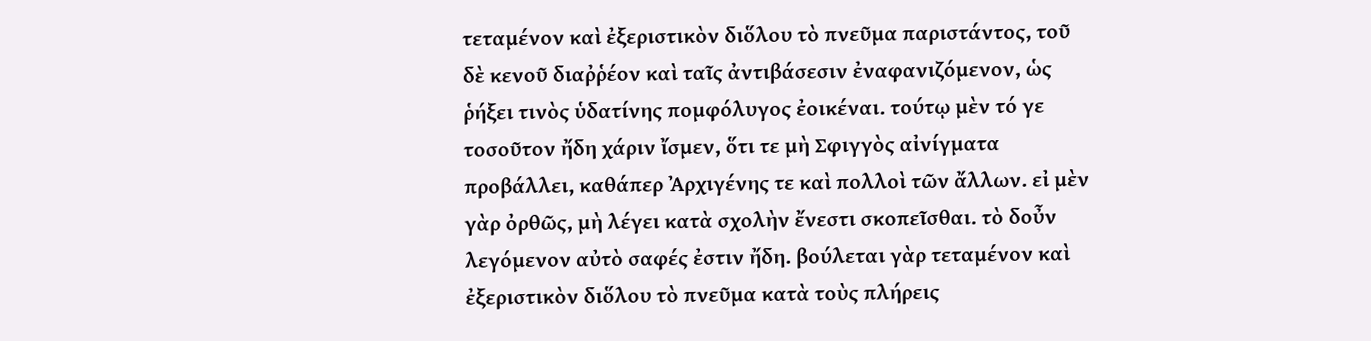τεταμένον καὶ ἐξεριστικὸν διὅλου τὸ πνεῦμα παριστάντος, τοῦ δὲ κενοῦ διαῤῥέον καὶ ταῖς ἀντιβάσεσιν ἐναφανιζόμενον, ὡς ῥήξει τινὸς ὑδατίνης πομφόλυγος ἐοικέναι. τούτῳ μὲν τό γε τοσοῦτον ἤδη χάριν ἴσμεν, ὅτι τε μὴ Σφιγγὸς αἰνίγματα προβάλλει, καθάπερ Ἀρχιγένης τε καὶ πολλοὶ τῶν ἄλλων. εἰ μὲν γὰρ ὀρθῶς, μὴ λέγει κατὰ σχολὴν ἔνεστι σκοπεῖσθαι. τὸ δοὖν λεγόμενον αὐτὸ σαφές ἐστιν ἤδη. βούλεται γὰρ τεταμένον καὶ ἐξεριστικὸν διὅλου τὸ πνεῦμα κατὰ τοὺς πλήρεις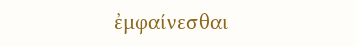ἐμφαίνεσθαι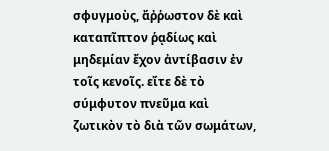σφυγμοὺς, ἄῤῥωστον δὲ καὶ καταπῖπτον ῥᾳδίως καὶ μηδεμίαν ἔχον ἀντίβασιν ἐν τοῖς κενοῖς. εἴτε δὲ τὸ σύμφυτον πνεῦμα καὶ ζωτικὸν τὸ διὰ τῶν σωμάτων,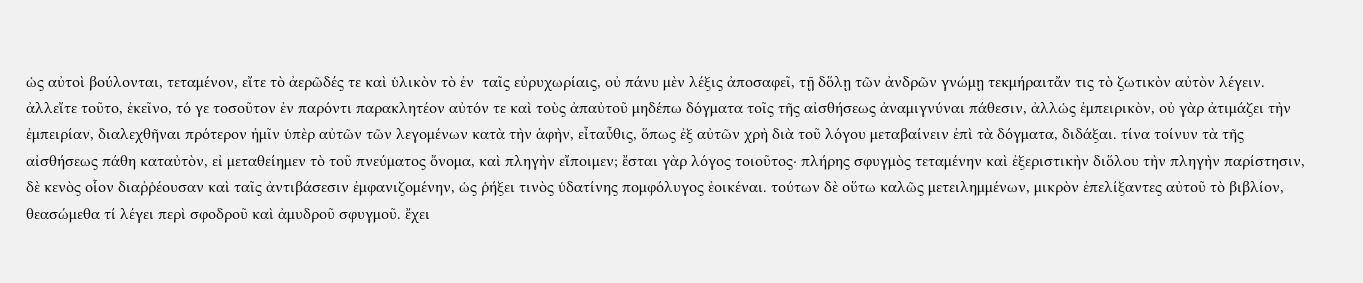ὡς αὐτοὶ βούλονται, τεταμένον, εἴτε τὸ ἀερῶδές τε καὶ ὑλικὸν τὸ ἐν  ταῖς εὐρυχωρίαις, οὐ πάνυ μὲν λέξις ἀποσαφεῖ, τῇ δὅλῃ τῶν ἀνδρῶν γνώμῃ τεκμήραιτἄν τις τὸ ζωτικὸν αὐτὸν λέγειν. ἀλλεἴτε τοῦτο, ἐκεῖνο, τό γε τοσοῦτον ἐν παρόντι παρακλητέον αὐτόν τε καὶ τοὺς ἀπαὐτοῦ μηδέπω δόγματα τοῖς τῆς αἰσθήσεως ἀναμιγνύναι πάθεσιν, ἀλλὡς ἐμπειρικὸν, οὐ γὰρ ἀτιμάζει τὴν ἐμπειρίαν, διαλεχθῆναι πρότερον ἡμῖν ὑπὲρ αὐτῶν τῶν λεγομένων κατὰ τὴν ἁφὴν, εἶταὖθις, ὅπως ἐξ αὐτῶν χρὴ διὰ τοῦ λόγου μεταβαίνειν ἐπὶ τὰ δόγματα, διδάξαι. τίνα τοίνυν τὰ τῆς αἰσθήσεως πάθη καταὐτὸν, εἰ μεταθείημεν τὸ τοῦ πνεύματος ὄνομα, καὶ πληγὴν εἴποιμεν; ἔσται γὰρ λόγος τοιοῦτος· πλήρης σφυγμὸς τεταμένην καὶ ἐξεριστικὴν διὅλου τὴν πληγὴν παρίστησιν, δὲ κενὸς οἷον διαῤῥέουσαν καὶ ταῖς ἀντιβάσεσιν ἐμφανιζομένην, ὡς ῥήξει τινὸς ὑδατίνης πομφόλυγος ἐοικέναι. τούτων δὲ οὕτω καλῶς μετειλημμένων, μικρὸν ἐπελίξαντες αὐτοῦ τὸ βιβλίον, θεασώμεθα τί λέγει περὶ σφοδροῦ καὶ ἀμυδροῦ σφυγμοῦ. ἔχει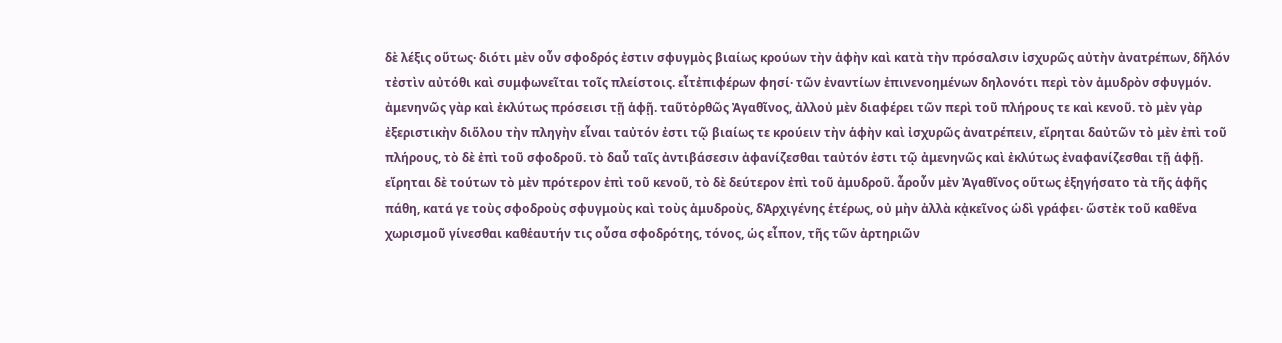δὲ λέξις οὕτως· διότι μὲν οὖν σφοδρός ἐστιν σφυγμὸς βιαίως κρούων τὴν ἁφὴν καὶ κατὰ τὴν πρόσαλσιν ἰσχυρῶς αὐτὴν ἀνατρέπων, δῆλόν τἐστὶν αὐτόθι καὶ συμφωνεῖται τοῖς πλείστοις. εἶτἐπιφέρων φησί· τῶν ἐναντίων ἐπινενοημένων δηλονότι περὶ τὸν ἀμυδρὸν σφυγμόν. ἀμενηνῶς γὰρ καὶ ἐκλύτως πρόσεισι τῇ ἁφῇ. ταῦτὀρθῶς Ἀγαθῖνος, ἀλλοὐ μὲν διαφέρει τῶν περὶ τοῦ πλήρους τε καὶ κενοῦ. τὸ μὲν γὰρ ἐξεριστικὴν διὅλου τὴν πληγὴν εἷναι ταὐτόν ἐστι τῷ βιαίως τε κρούειν τὴν ἁφὴν καὶ ἰσχυρῶς ἀνατρέπειν, εἴρηται δαὐτῶν τὸ μὲν ἐπὶ τοῦ πλήρους, τὸ δὲ ἐπὶ τοῦ σφοδροῦ. τὸ δαὖ ταῖς ἀντιβάσεσιν ἀφανίζεσθαι ταὐτόν ἐστι τῷ ἀμενηνῶς καὶ ἐκλύτως ἐναφανίζεσθαι τῇ ἁφῇ. εἴρηται δὲ τούτων τὸ μὲν πρότερον ἐπὶ τοῦ κενοῦ, τὸ δὲ δεύτερον ἐπὶ τοῦ ἀμυδροῦ. ἆροὖν μὲν Ἀγαθῖνος οὕτως ἐξηγήσατο τὰ τῆς ἁφῆς πάθη, κατά γε τοὺς σφοδροὺς σφυγμοὺς καὶ τοὺς ἀμυδροὺς, δἈρχιγένης ἑτέρως, οὐ μὴν ἀλλὰ κᾀκεῖνος ὡδὶ γράφει· ὥστἐκ τοῦ καθἕνα χωρισμοῦ γίνεσθαι καθἑαυτήν τις οὖσα σφοδρότης, τόνος, ὡς εἶπον, τῆς τῶν ἀρτηριῶν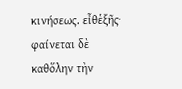κινήσεως. εἶθἑξῆς· φαίνεται δὲ καθὅλην τὴν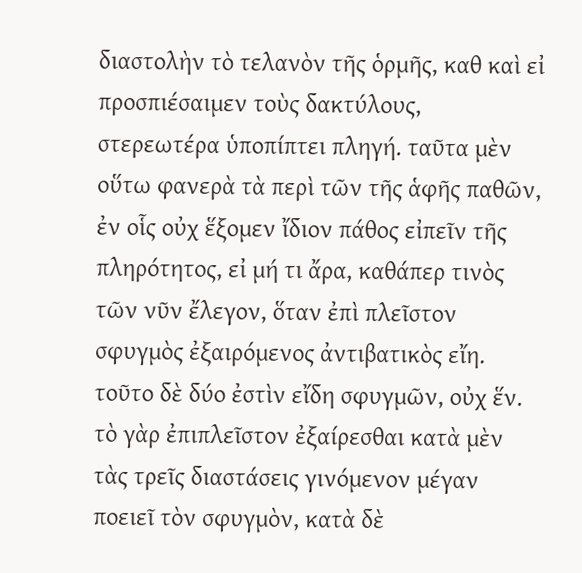διαστολὴν τὸ τελανὸν τῆς ὁρμῆς, καθ καὶ εἰ προσπιέσαιμεν τοὺς δακτύλους, στερεωτέρα ὑποπίπτει πληγή. ταῦτα μὲν οὕτω φανερὰ τὰ περὶ τῶν τῆς ἁφῆς παθῶν, ἐν οἷς οὐχ ἕξομεν ἴδιον πάθος εἰπεῖν τῆς πληρότητος, εἰ μή τι ἄρα, καθάπερ τινὸς τῶν νῦν ἔλεγον, ὅταν ἐπὶ πλεῖστον σφυγμὸς ἐξαιρόμενος ἀντιβατικὸς εἴη. τοῦτο δὲ δύο ἐστὶν εἴδη σφυγμῶν, οὐχ ἕν. τὸ γὰρ ἐπιπλεῖστον ἐξαίρεσθαι κατὰ μὲν τὰς τρεῖς διαστάσεις γινόμενον μέγαν ποειεῖ τὸν σφυγμὸν, κατὰ δὲ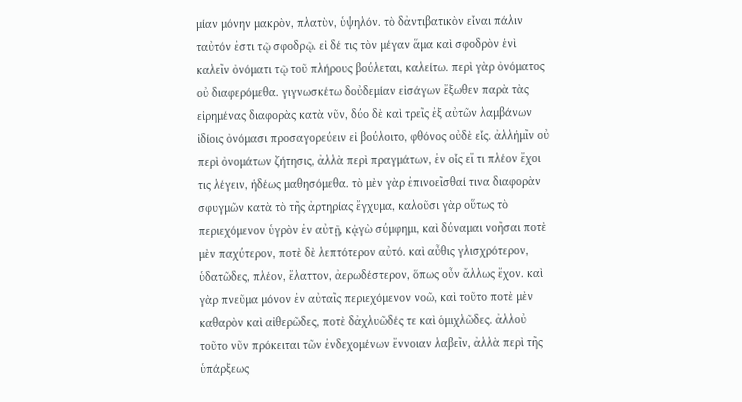μίαν μόνην μακρὸν, πλατὺν, ὑψηλόν. τὸ δἀντιβατικὸν εἶναι πάλιν ταὐτόν ἐστι τῷ σφοδρῷ. εἰ δέ τις τὸν μέγαν ἅμα καὶ σφοδρὸν ἑνὶ καλεῖν ὀνόματι τῷ τοῦ πλήρους βούλεται, καλείτω. περὶ γὰρ ὀνόματος οὐ διαφερόμεθα. γιγνωσκέτω δοὐδεμίαν εἰσάγων ἔξωθεν παρὰ τὰς εἰρημένας διαφορὰς κατὰ νῦν, δύο δὲ καὶ τρεῖς ἐξ αὐτῶν λαμβάνων ἰδίοις ὀνόμασι προσαγορεύειν εἰ βούλοιτο, φθόνος οὐδὲ εἷς. ἀλλἡμῖν οὐ περὶ ὀνομάτων ζήτησις, ἀλλὰ περὶ πραγμάτων, ἐν οἷς εἴ τι πλέον ἔχοι τις λέγειν, ἡδέως μαθησόμεθα. τὸ μὲν γὰρ ἐπινοεῖσθαί τινα διαφορὰν σφυγμῶν κατὰ τὸ τῆς ἀρτηρίας ἔγχυμα, καλοῦσι γὰρ οὕτως τὸ περιεχόμενον ὑγρὸν ἐν αὐτῇ, κᾀγὼ σύμφημι, καὶ δύναμαι νοῆσαι ποτὲ μὲν παχύτερον, ποτὲ δὲ λεπτότερον αὐτό. καὶ αὖθις γλισχρότερον, ὑδατῶδες, πλέον, ἔλαττον, ἀερωδέστερον, ὅπως οὖν ἄλλως ἔχον. καὶ γὰρ πνεῦμα μόνον ἐν αὐταῖς περιεχόμενον νοῶ, καὶ τοῦτο ποτὲ μὲν καθαρὸν καὶ αἰθερῶδες, ποτὲ δἀχλυῶδές τε καὶ ὁμιχλῶδες. ἀλλοὐ τοῦτο νῦν πρόκειται τῶν ἐνδεχομένων ἔννοιαν λαβεῖν, ἀλλὰ περὶ τῆς ὑπάρξεως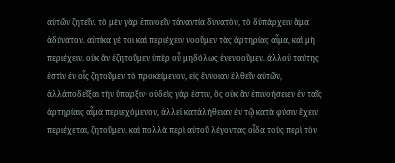αὐτῶν ζητεῖν. τὸ μὲν γὰρ ἐπινοεῖν τἀναντία δυνατὸν, τὸ δὑπάρχειν ἅμα ἀδύνατον. αὐτίκα γέ τοι καὶ περιέχειν νοοῦμεν τὰς ἀρτηρίας αἷμα, καὶ μὴ περιέχειν. οὐκ ἂν ἐζητοῦμεν ὑπὲρ οὗ μηδόλως ἐνενοοῦμεν. ἀλλοὐ ταύτης ἐστὶν ἐν οἷς ζητοῦμεν τὸ προκείμενον, εἰς ἔννοιαν ἐλθεῖν αὐτῶν, ἀλλἀποδεῖξαι τὴν ὕπαρξιν· οὐδεὶς γάρ ἐστιν, ὃς οὐκ ἂν ἐπινοήσειεν ἐν ταῖς ἀρτηρίαις αἷμα περιεχόμενον, ἀλλεἰ κατἀλήθειαν ἐν τῷ κατὰ φύσιν ἔχειν περιέχεται, ζητοῦμεν. καὶ πολλὰ περὶ αὐτοῦ λέγοντας οἶδα τοὺς περὶ τὸν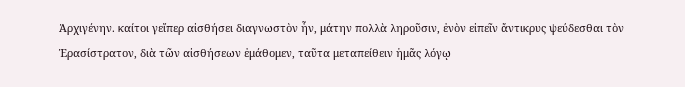Ἀρχιγένην. καίτοι γεἴπερ αἰσθήσει διαγνωστὸν ἦν, μάτην πολλὰ ληροῦσιν, ἐνὸν εἰπεῖν ἄντικρυς ψεύδεσθαι τὸν Ἐρασίστρατον, διὰ τῶν αἰσθήσεων ἐμάθομεν, ταῦτα μεταπείθειν ἡμᾶς λόγῳ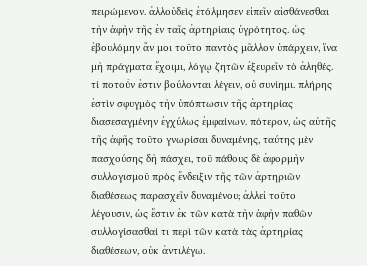πειρώμενον. ἀλλοὐδεὶς ἐτόλμησεν εἰπεῖν αἰσθάνεσθαι τὴν ἁφὴν τῆς ἐν ταῖς ἀρτηρίαις ὑγρότητος. ὡς ἐβουλόμην ἄν μοι τοῦτο παντὸς μᾶλλον ὑπάρχειν, ἵνα μὴ πράγματα ἔχοιμι, λόγῳ ζητῶν ἐξευρεῖν τὸ ἀληθές. τί ποτοὖν ἐστιν βούλονται λέγειν, οὐ συνίημι. πλήρης ἐστὶν σφυγμὸς τὴν ὑπόπτωσιν τῆς ἀρτηρίας διασεσαγμένην ἐγχύλως ἐμφαίνων. πότερον, ὡς αὐτῆς τῆς ἁφῆς τοῦτο γνωρίσαι δυναμένης, ταύτης μὲν πασχούσης δὴ πάσχει, τοῦ πάθους δὲ ἀφορμὴν συλλογισμοῦ πρὸς ἔνδειξιν τῆς τῶν ἀρτηριῶν διαθέσεως παρασχεῖν δυναμένου; ἀλλεἰ τοῦτο λέγουσιν, ὡς ἔστιν ἐκ τῶν κατὰ τὴν ἁφὴν παθῶν συλλογίσασθαί τι περὶ τῶν κατὰ τὰς ἀρτηρίας διαθέσεων, οὐκ ἀντιλέγω.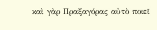καὶ γὰρ Πραξαγόρας αὐτὸ ποιεῖ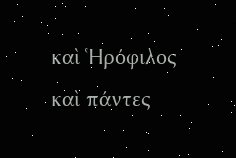καὶ Ἡρόφιλος καὶ πάντες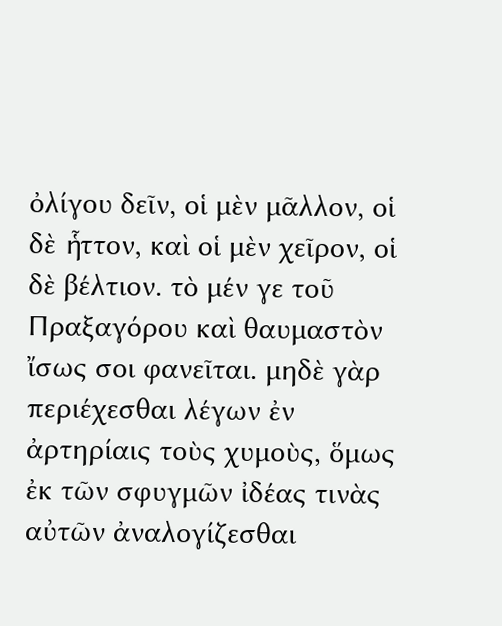ὀλίγου δεῖν, οἱ μὲν μᾶλλον, οἱ δὲ ἧττον, καὶ οἱ μὲν χεῖρον, οἱ δὲ βέλτιον. τὸ μέν γε τοῦ Πραξαγόρου καὶ θαυμαστὸν ἴσως σοι φανεῖται. μηδὲ γὰρ περιέχεσθαι λέγων ἐν ἀρτηρίαις τοὺς χυμοὺς, ὅμως ἐκ τῶν σφυγμῶν ἰδέας τινὰς αὐτῶν ἀναλογίζεσθαι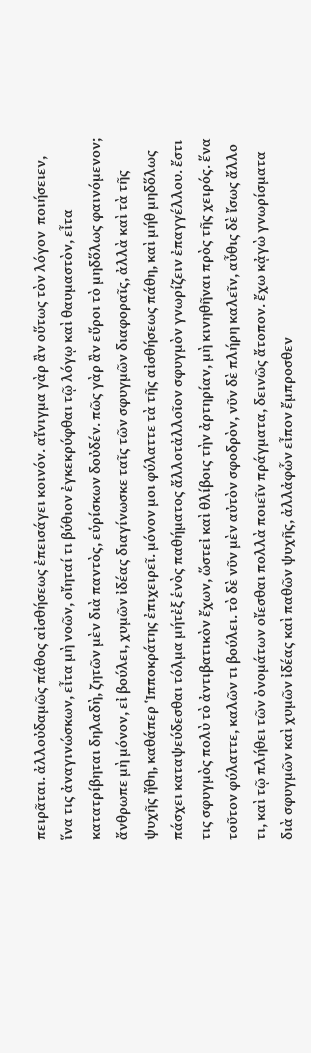πειρᾶται. ἀλλοὐδαμῶς πάθος αἰσθήσεως ἐπεισάγει κοινόν. αἴνιγμα γὰρ ἂν οὕτως τὸν λόγον  ποιήσειεν, ἵνα τις ἀναγινώσκων, εἶτα μὴ νοῶν, οἴηταί τι βύθιον ἐγκεκρύφθαι τῷ λόγῳ καὶ θαυμαστὸν, εἶτα κατατρίβηται δηλαδὴ, ζητῶν μὲν διὰ παντὸς, εὑρίσκων δοὐδέν. πῶς γὰρ ἂν εὕροι τὸ μηδὅλως φαινόμενον; ἄνθρωπε μὴ μόνον, εἰ βούλει, χυμῶν ἰδέας διαγίνωσκε ταῖς τῶν σφυγμῶν διαφοραῖς, ἀλλὰ καὶ τὰ τῆς ψυχῆς ἤθη, καθάπερ Ἱπποκράτης ἐπιχειρεῖ. μόνον μοι φύλαττε τὰ τῆς αἰσθήσεως πάθη, καὶ μήθ μηδὅλως πάσχει καταψεύδεσθαι τόλμα μήτἐξ ἑνὸς παθήματος ἄλλοτἀλλοῖον σφυγμὸν γνωρίζειν ἐπαγγέλλου. ἔστι τις σφυγμὸς πολὺ τὸ ἀντιβατικὸν ἔχων, ὥστεἰ καὶ θλίβοις τὴν ἀρτηρίαν, μὴ κινηθῆναι πρὸς τῆς χειρός. ἕνα τοῦτον φύλαττε, καλῶν τι βούλει. τὸ δὲ νῦν μὲν αὐτὸν σφοδρὸν, νῦν δὲ πλήρη καλεῖν, αὖθις δὲ ἴσως ἄλλο τι, καὶ τῷ πλήθει τῶν ὀνομάτων οἴεσθαι πολλὰ ποιεῖν πράγματα, δεινῶς ἄτοπον. ἔχω κᾀγὼ γνωρίσματα διὰ σφυγμῶν καὶ χυμῶν ἰδέας καὶ παθῶν ψυχῆς, ἀλλἀφὧν εἶπον ἔμπροσθεν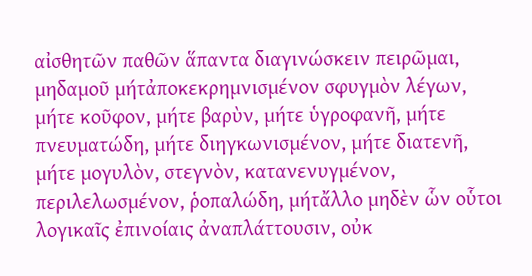αἰσθητῶν παθῶν ἅπαντα διαγινώσκειν πειρῶμαι, μηδαμοῦ μήτἀποκεκρημνισμένον σφυγμὸν λέγων, μήτε κοῦφον, μήτε βαρὺν, μήτε ὑγροφανῆ, μήτε πνευματώδη, μήτε διηγκωνισμένον, μήτε διατενῆ, μήτε μογυλὸν, στεγνὸν, κατανενυγμένον, περιλελωσμένον, ῥοπαλώδη, μήτἄλλο μηδὲν ὧν οὗτοι λογικαῖς ἐπινοίαις ἀναπλάττουσιν, οὐκ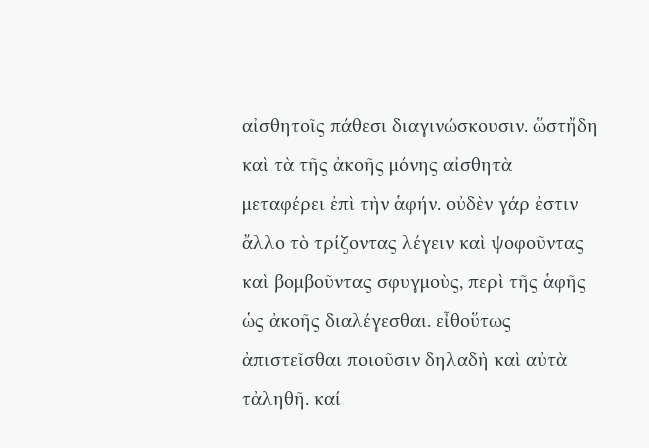αἰσθητοῖς πάθεσι διαγινώσκουσιν. ὥστἤδη καὶ τὰ τῆς ἀκοῆς μόνης αἰσθητὰ μεταφέρει ἐπὶ τὴν ἁφήν. οὐδὲν γάρ ἐστιν ἄλλο τὸ τρίζοντας λέγειν καὶ ψοφοῦντας καὶ βομβοῦντας σφυγμοὺς, περὶ τῆς ἁφῆς ὡς ἀκοῆς διαλέγεσθαι. εἶθοὕτως ἀπιστεῖσθαι ποιοῦσιν δηλαδὴ καὶ αὐτὰ τἀληθῆ. καί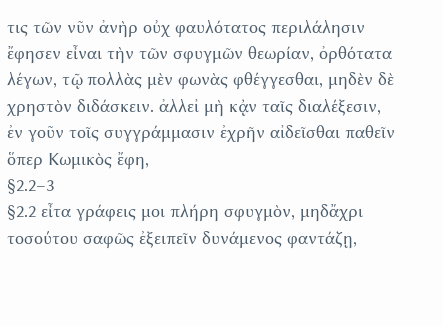τις τῶν νῦν ἀνὴρ οὐχ φαυλότατος περιλάλησιν ἔφησεν εἶναι τὴν τῶν σφυγμῶν θεωρίαν, ὀρθότατα λέγων, τῷ πολλὰς μὲν φωνὰς φθέγγεσθαι, μηδὲν δὲ χρηστὸν διδάσκειν. ἀλλεἰ μὴ κᾀν ταῖς διαλέξεσιν, ἐν γοῦν τοῖς συγγράμμασιν ἐχρῆν αἰδεῖσθαι παθεῖν ὅπερ Κωμικὸς ἔφη,
§2.2–3
§2.2 εἶτα γράφεις μοι πλήρη σφυγμὸν, μηδἄχρι τοσούτου σαφῶς ἐξειπεῖν δυνάμενος φαντάζῃ,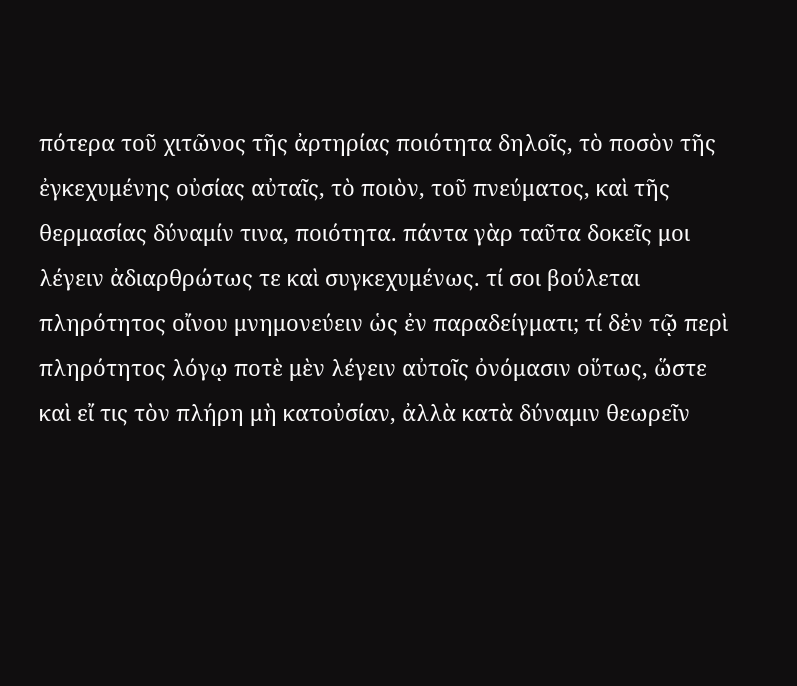πότερα τοῦ χιτῶνος τῆς ἀρτηρίας ποιότητα δηλοῖς, τὸ ποσὸν τῆς ἐγκεχυμένης οὐσίας αὐταῖς, τὸ ποιὸν, τοῦ πνεύματος, καὶ τῆς θερμασίας δύναμίν τινα, ποιότητα. πάντα γὰρ ταῦτα δοκεῖς μοι λέγειν ἀδιαρθρώτως τε καὶ συγκεχυμένως. τί σοι βούλεται πληρότητος οἴνου μνημονεύειν ὡς ἐν παραδείγματι; τί δἐν τῷ περὶ πληρότητος λόγῳ ποτὲ μὲν λέγειν αὐτοῖς ὀνόμασιν οὕτως, ὥστε καὶ εἴ τις τὸν πλήρη μὴ κατοὐσίαν, ἀλλὰ κατὰ δύναμιν θεωρεῖν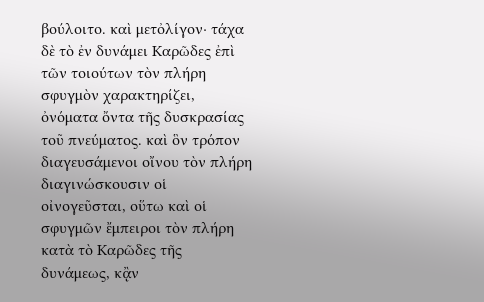βούλοιτο. καὶ μετὀλίγον· τάχα δὲ τὸ ἐν δυνάμει Καρῶδες ἐπὶ τῶν τοιούτων τὸν πλήρη σφυγμὸν χαρακτηρίζει, ὀνόματα ὄντα τῆς δυσκρασίας τοῦ πνεύματος. καὶ ὃν τρόπον διαγευσάμενοι οἴνου τὸν πλήρη διαγινώσκουσιν οἱ οἰνογεῦσται, οὕτω καὶ οἱ σφυγμῶν ἔμπειροι τὸν πλήρη κατὰ τὸ Καρῶδες τῆς δυνάμεως, κᾂν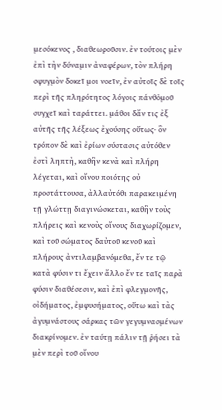μεσόκενος , διαθεωροῦσιν. ἐν τούτοις μὲν ἐπὶ τὴν δύναμιν ἀναφέρων, τὸν πλήρη σφυγμὸν δοκεῖ μοι νοεῖν, ἐν αὐτοῖς δὲ τοῖς περὶ τῆς πληρότητος λόγοις πάνθὁμοῦ συγχεῖ καὶ ταράττει. μάθοι δἄν τις ἐξ αὐτῆς τῆς λέξεως ἐχούσης οὕτως· ὃν τρόπον δὲ καὶ ἐρίων σύστασις αὐτόθεν ἐστὶ ληπτὴ, καθἣν κενὰ καὶ πλήρη λέγεται, καὶ οἴνου ποιότης οὐ προστάττουσα, ἀλλαὐτόθι παρακειμένη τῇ γλώττῃ διαγινώσκεται, καθἣν τοὺς πλήρεις καὶ κενοὺς οἴνους διαχωρίζομεν, καὶ τοῦ σώματος δαὐτοῦ κενοῦ καὶ πλήρους ἀντιλαμβανόμεθα, ἔν τε τῷ κατὰ φύσιν τι ἔχειν ἄλλο ἔν τε ταῖς παρὰ φύσιν διαθέσεσιν, καὶ ἐπὶ φλεγμονῆς, οἰδήματος, ἐμφυσήματος, οὕτω καὶ τὰς ἀγυμνάστους σάρκας τῶν γεγυμνασμένων διακρίνομεν. ἐν ταύτῃ πάλιν τῇ ῥήσει τὰ μὲν περὶ τοῦ οἴνου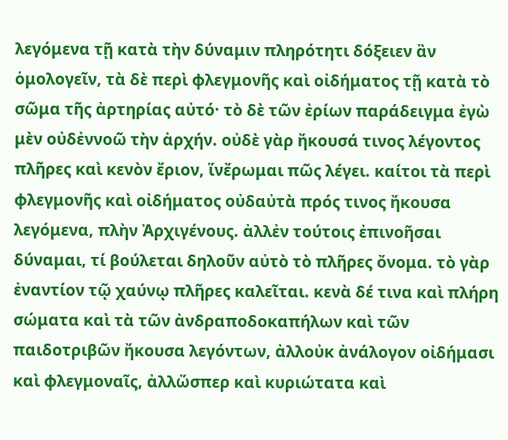λεγόμενα τῇ κατὰ τὴν δύναμιν πληρότητι δόξειεν ἂν ὁμολογεῖν, τὰ δὲ περὶ φλεγμονῆς καὶ οἰδήματος τῇ κατὰ τὸ σῶμα τῆς ἀρτηρίας αὐτό· τὸ δὲ τῶν ἐρίων παράδειγμα ἐγὼ μὲν οὐδἐννοῶ τὴν ἀρχήν. οὐδὲ γὰρ ἤκουσά τινος λέγοντος πλῆρες καὶ κενὸν ἔριον, ἵνἔρωμαι πῶς λέγει. καίτοι τὰ περὶ φλεγμονῆς καὶ οἰδήματος οὐδαὐτὰ πρός τινος ἤκουσα λεγόμενα, πλὴν Ἀρχιγένους. ἀλλἐν τούτοις ἐπινοῆσαι δύναμαι, τί βούλεται δηλοῦν αὐτὸ τὸ πλῆρες ὄνομα. τὸ γὰρ ἐναντίον τῷ χαύνῳ πλῆρες καλεῖται. κενὰ δέ τινα καὶ πλήρη σώματα καὶ τὰ τῶν ἀνδραποδοκαπήλων καὶ τῶν παιδοτριβῶν ἤκουσα λεγόντων, ἀλλοὐκ ἀνάλογον οἰδήμασι καὶ φλεγμοναῖς, ἀλλὥσπερ καὶ κυριώτατα καὶ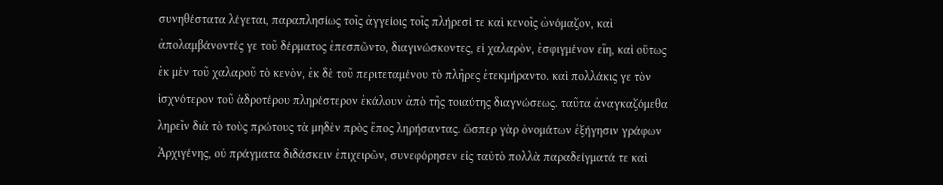συνηθέστατα λέγεται, παραπλησίως τοῖς ἀγγείοις τοῖς πλήρεσί τε καὶ κενοῖς ὠνόμαζον, καὶ ἀπολαμβάνοντές γε τοῦ δέρματος ἐπεσπῶντο, διαγινώσκοντες, εἰ χαλαρὸν, ἐσφιγμένον εἴη, καὶ οὕτως ἐκ μὲν τοῦ χαλαροῦ τὸ κενὸν, ἐκ δὲ τοῦ περιτεταμένου τὸ πλῆρες ἐτεκμήραντο. καὶ πολλάκις γε τὸν ἰσχνότερον τοῦ ἁδροτέρου πληρέστερον ἐκάλουν ἀπὸ τῆς τοιαύτης διαγνώσεως. ταῦτα ἀναγκαζόμεθα ληρεῖν διὰ τὸ τοὺς πρώτους τὰ μηδὲν πρὸς ἔπος ληρήσαντας. ὥσπερ γὰρ ὀνομάτων ἐξήγησιν γράφων Ἀρχιγένης, οὐ πράγματα διδάσκειν ἐπιχειρῶν, συνεφόρησεν εἰς ταὐτὸ πολλὰ παραδείγματά τε καὶ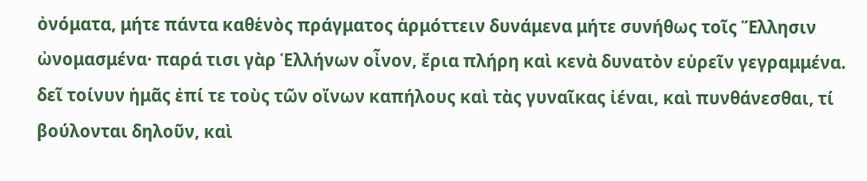ὀνόματα, μήτε πάντα καθἑνὸς πράγματος ἁρμόττειν δυνάμενα μήτε συνήθως τοῖς Ἕλλησιν ὠνομασμένα· παρά τισι γὰρ Ἑλλήνων οἶνον, ἔρια πλήρη καὶ κενὰ δυνατὸν εὑρεῖν γεγραμμένα. δεῖ τοίνυν ἡμᾶς ἐπί τε τοὺς τῶν οἴνων καπήλους καὶ τὰς γυναῖκας ἰέναι, καὶ πυνθάνεσθαι, τί βούλονται δηλοῦν, καὶ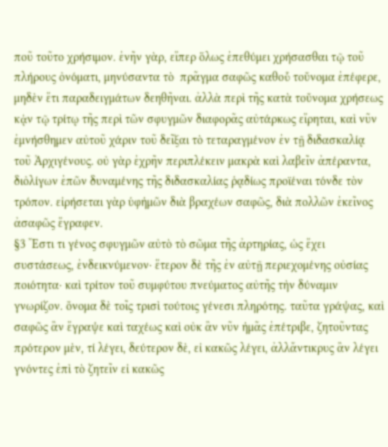ποῦ τοῦτο χρήσιμον. ἐνῆν γὰρ, εἴπερ ὅλως ἐπεθύμει χρήσασθαι τῷ τοῦ πλήρους ὀνόματι, μηνύσαντα τὸ  πρᾶγμα σαφῶς καθοὗ τοὔνομα ἐπέφερε, μηδὲν ἔτι παραδειγμάτων δεηθῆναι. ἀλλὰ περὶ τῆς κατὰ τοὔνομα χρήσεως κᾀν τῷ τρίτῳ τῆς περὶ τῶν σφυγμῶν διαφορᾶς αὐτάρκως εἴρηται, καὶ νῦν ἐμνήσθημεν αὐτοῦ χάριν τοῦ δεῖξαι τὸ τεταραγμένον ἐν τῇ διδασκαλίᾳ τοῦ Ἀρχιγένους. οὐ γὰρ ἐχρῆν περιπλέκειν μακρὰ καὶ λαβεῖν ἀπέραντα, διὀλίγων ἐπῶν δυναμένης τῆς διδασκαλίας ῥᾳδίως προϊέναι τόνδε τὸν τρόπον. εἰρήσεται γὰρ ὑφἡμῶν διὰ βραχέων σαφῶς, διὰ πολλῶν ἐκεῖνος ἀσαφῶς ἔγραφεν.
§3 Ἔστι τι γένος σφυγμῶν αὐτὸ τὸ σῶμα τῆς ἀρτηρίας, ὡς ἔχει συστάσεως, ἐνδεικνύμενον· ἕτερον δὲ τῆς ἐν αὐτῇ περιεχομένης οὐσίας ποιότητα· καὶ τρίτον τοῦ συμφύτου πνεύματος αὐτῆς τὴν δύναμιν γνωρίζον. ὄνομα δὲ τοῖς τρισὶ τούτοις γένεσι πληρότης. ταῦτα γράψας, καὶ σαφῶς ἂν ἔγραψε καὶ ταχέως καὶ οὐκ ἂν νῦν ἡμᾶς ἐπέτριβε, ζητοῦντας πρότερον μὲν, τί λέγει, δεύτερον δὲ, εἰ κακῶς λέγει, ἀλλἄντικρυς ἂν λέγει γνόντες ἐπὶ τὸ ζητεῖν εἰ κακῶς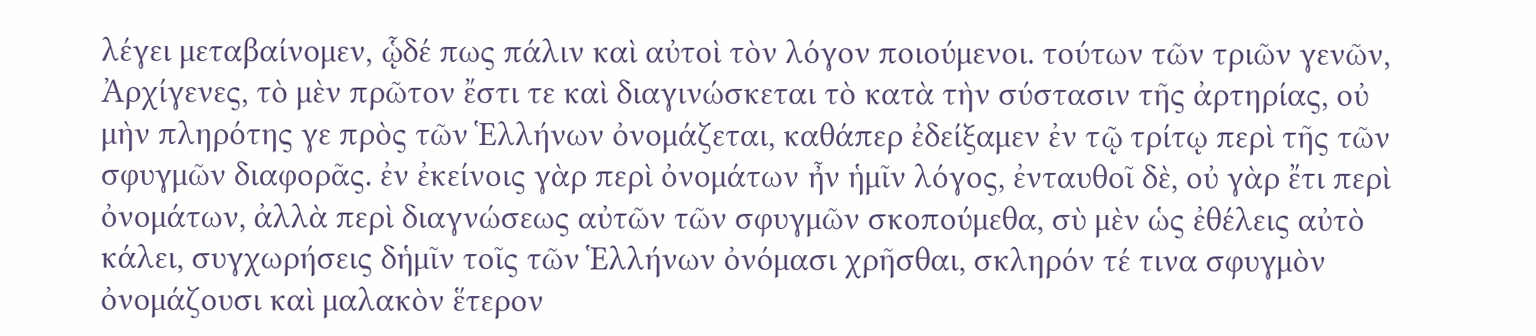λέγει μεταβαίνομεν, ᾧδέ πως πάλιν καὶ αὐτοὶ τὸν λόγον ποιούμενοι. τούτων τῶν τριῶν γενῶν, Ἀρχίγενες, τὸ μὲν πρῶτον ἔστι τε καὶ διαγινώσκεται τὸ κατὰ τὴν σύστασιν τῆς ἀρτηρίας, οὐ μὴν πληρότης γε πρὸς τῶν Ἑλλήνων ὀνομάζεται, καθάπερ ἐδείξαμεν ἐν τῷ τρίτῳ περὶ τῆς τῶν σφυγμῶν διαφορᾶς. ἐν ἐκείνοις γὰρ περὶ ὀνομάτων ἦν ἡμῖν λόγος, ἐνταυθοῖ δὲ, οὐ γὰρ ἔτι περὶ ὀνομάτων, ἀλλὰ περὶ διαγνώσεως αὐτῶν τῶν σφυγμῶν σκοπούμεθα, σὺ μὲν ὡς ἐθέλεις αὐτὸ κάλει, συγχωρήσεις δἡμῖν τοῖς τῶν Ἑλλήνων ὀνόμασι χρῆσθαι, σκληρόν τέ τινα σφυγμὸν ὀνομάζουσι καὶ μαλακὸν ἕτερον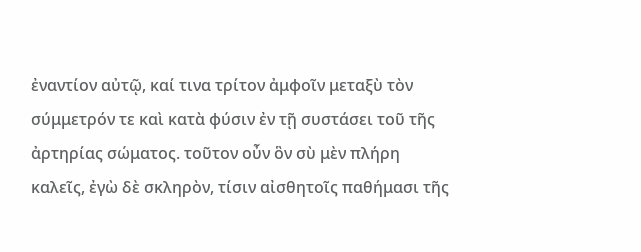ἐναντίον αὐτῷ, καί τινα τρίτον ἀμφοῖν μεταξὺ τὸν σύμμετρόν τε καὶ κατὰ φύσιν ἐν τῇ συστάσει τοῦ τῆς ἀρτηρίας σώματος. τοῦτον οὖν ὃν σὺ μὲν πλήρη καλεῖς, ἐγὼ δὲ σκληρὸν, τίσιν αἰσθητοῖς παθήμασι τῆς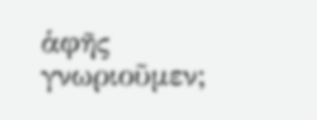ἁφῆς γνωριοῦμεν;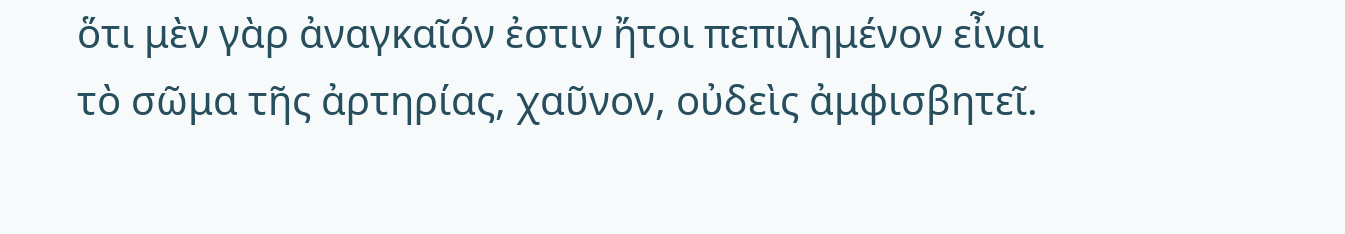ὅτι μὲν γὰρ ἀναγκαῖόν ἐστιν ἤτοι πεπιλημένον εἶναι τὸ σῶμα τῆς ἀρτηρίας, χαῦνον, οὐδεὶς ἀμφισβητεῖ.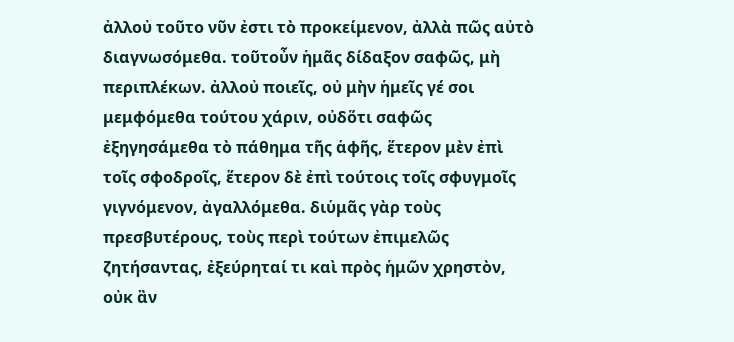ἀλλοὐ τοῦτο νῦν ἐστι τὸ προκείμενον, ἀλλὰ πῶς αὐτὸ διαγνωσόμεθα. τοῦτοὖν ἡμᾶς δίδαξον σαφῶς, μὴ περιπλέκων. ἀλλοὐ ποιεῖς, οὐ μὴν ἡμεῖς γέ σοι μεμφόμεθα τούτου χάριν, οὐδὅτι σαφῶς ἐξηγησάμεθα τὸ πάθημα τῆς ἁφῆς, ἕτερον μὲν ἐπὶ τοῖς σφοδροῖς, ἕτερον δὲ ἐπὶ τούτοις τοῖς σφυγμοῖς γιγνόμενον, ἀγαλλόμεθα. διὑμᾶς γὰρ τοὺς πρεσβυτέρους, τοὺς περὶ τούτων ἐπιμελῶς ζητήσαντας, ἐξεύρηταί τι καὶ πρὸς ἡμῶν χρηστὸν, οὐκ ἂν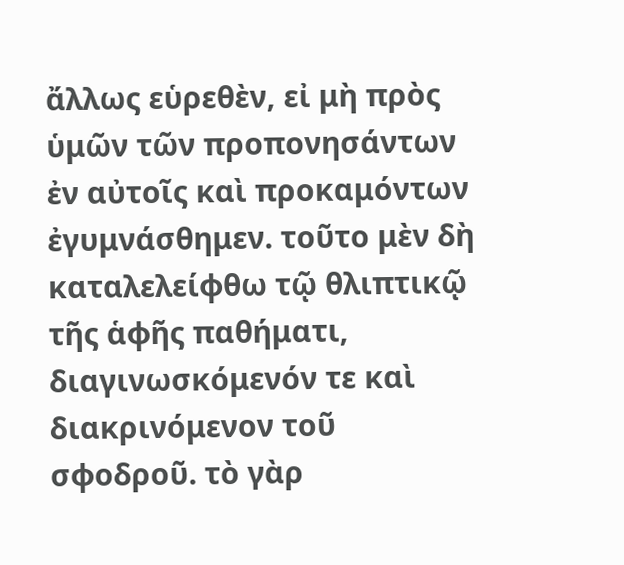ἄλλως εὑρεθὲν, εἰ μὴ πρὸς ὑμῶν τῶν προπονησάντων ἐν αὐτοῖς καὶ προκαμόντων ἐγυμνάσθημεν. τοῦτο μὲν δὴ καταλελείφθω τῷ θλιπτικῷ τῆς ἁφῆς παθήματι, διαγινωσκόμενόν τε καὶ διακρινόμενον τοῦ σφοδροῦ. τὸ γὰρ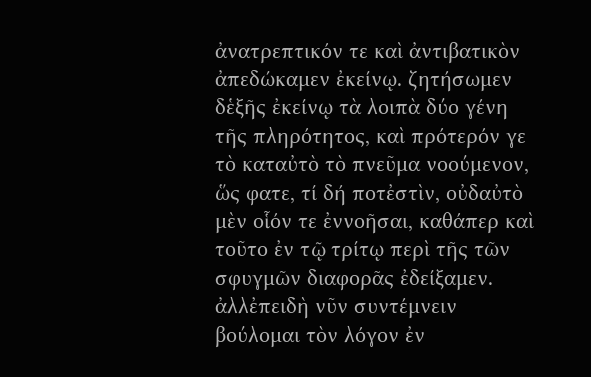ἀνατρεπτικόν τε καὶ ἀντιβατικὸν ἀπεδώκαμεν ἐκείνῳ. ζητήσωμεν δἑξῆς ἐκείνῳ τὰ λοιπὰ δύο γένη τῆς πληρότητος, καὶ πρότερόν γε τὸ καταὐτὸ τὸ πνεῦμα νοούμενον, ὥς φατε, τί δή ποτἐστὶν, οὐδαὐτὸ μὲν οἷόν τε ἐννοῆσαι, καθάπερ καὶ τοῦτο ἐν τῷ τρίτῳ περὶ τῆς τῶν σφυγμῶν διαφορᾶς ἐδείξαμεν. ἀλλἐπειδὴ νῦν συντέμνειν βούλομαι τὸν λόγον ἐν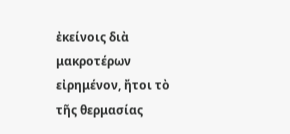ἐκείνοις διὰ μακροτέρων εἰρημένον, ἤτοι τὸ τῆς θερμασίας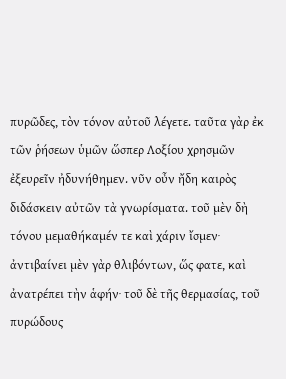πυρῶδες, τὸν τόνον αὐτοῦ λέγετε. ταῦτα γὰρ ἐκ τῶν ῥήσεων ὑμῶν ὥσπερ Λοξίου χρησμῶν ἐξευρεῖν ἠδυνήθημεν. νῦν οὖν ἤδη καιρὸς διδάσκειν αὐτῶν τὰ γνωρίσματα. τοῦ μὲν δὴ τόνου μεμαθήκαμέν τε καὶ χάριν ἴσμεν· ἀντιβαίνει μὲν γὰρ θλιβόντων, ὥς φατε, καὶ ἀνατρέπει τὴν ἁφήν· τοῦ δὲ τῆς θερμασίας, τοῦ πυρώδους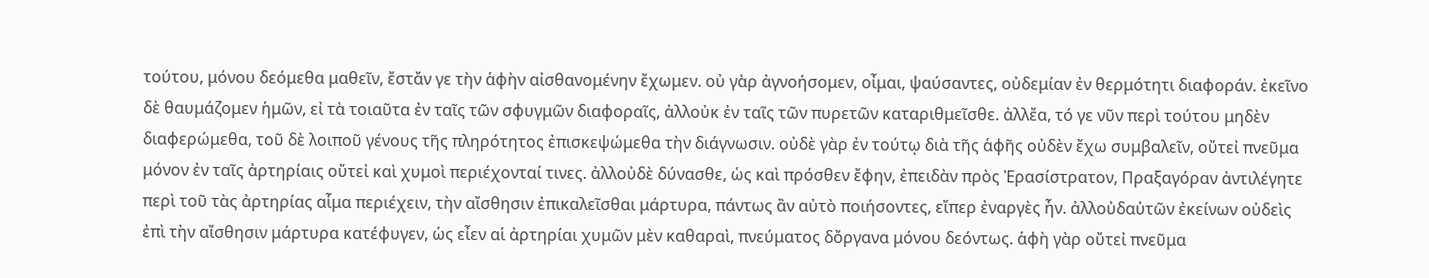τούτου, μόνου δεόμεθα μαθεῖν, ἔστἄν γε τὴν ἁφὴν αἰσθανομένην ἔχωμεν. οὐ γὰρ ἀγνοήσομεν, οἶμαι, ψαύσαντες, οὐδεμίαν ἐν θερμότητι διαφοράν. ἐκεῖνο δὲ θαυμάζομεν ἡμῶν, εἰ τὰ τοιαῦτα ἐν ταῖς τῶν σφυγμῶν διαφοραῖς, ἀλλοὐκ ἐν ταῖς τῶν πυρετῶν καταριθμεῖσθε. ἀλλἔα, τό γε νῦν περὶ τούτου μηδὲν διαφερώμεθα, τοῦ δὲ λοιποῦ γένους τῆς πληρότητος ἐπισκεψώμεθα τὴν διάγνωσιν. οὐδὲ γὰρ ἐν τούτῳ διὰ τῆς ἁφῆς οὐδὲν ἔχω συμβαλεῖν, οὔτεἰ πνεῦμα μόνον ἐν ταῖς ἀρτηρίαις οὔτεἰ καὶ χυμοὶ περιέχονταί τινες. ἀλλοὐδὲ δύνασθε, ὡς καὶ πρόσθεν ἔφην, ἐπειδὰν πρὸς Ἐρασίστρατον, Πραξαγόραν ἀντιλέγητε περὶ τοῦ τὰς ἀρτηρίας αἷμα περιέχειν, τὴν αἴσθησιν ἐπικαλεῖσθαι μάρτυρα, πάντως ἂν αὐτὸ ποιήσοντες, εἴπερ ἐναργὲς ἦν. ἀλλοὐδαὐτῶν ἐκείνων οὐδεὶς ἐπὶ τὴν αἴσθησιν μάρτυρα κατέφυγεν, ὡς εἶεν αἱ ἀρτηρίαι χυμῶν μὲν καθαραὶ, πνεύματος δὄργανα μόνου δεόντως. ἁφὴ γὰρ οὔτεἰ πνεῦμα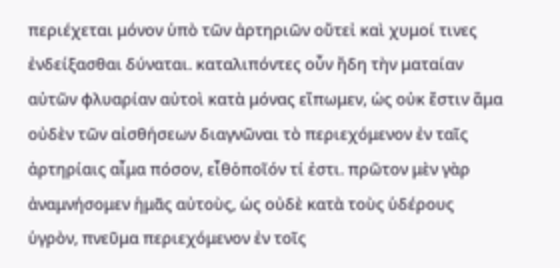περιέχεται μόνον ὑπὸ τῶν ἀρτηριῶν οὔτεἰ καὶ χυμοί τινες ἐνδείξασθαι δύναται. καταλιπόντες οὖν ἤδη τὴν ματαίαν αὐτῶν φλυαρίαν αὐτοὶ κατὰ μόνας εἴπωμεν, ὡς οὐκ ἔστιν ἅμα οὐδὲν τῶν αἰσθήσεων διαγνῶναι τὸ περιεχόμενον ἐν ταῖς ἀρτηρίαις αἷμα πόσον, εἶθὁποῖόν τί ἐστι. πρῶτον μὲν γὰρ ἀναμνήσομεν ἡμᾶς αὐτοὺς, ὡς οὐδὲ κατὰ τοὺς ὑδέρους ὑγρὸν, πνεῦμα περιεχόμενον ἐν τοῖς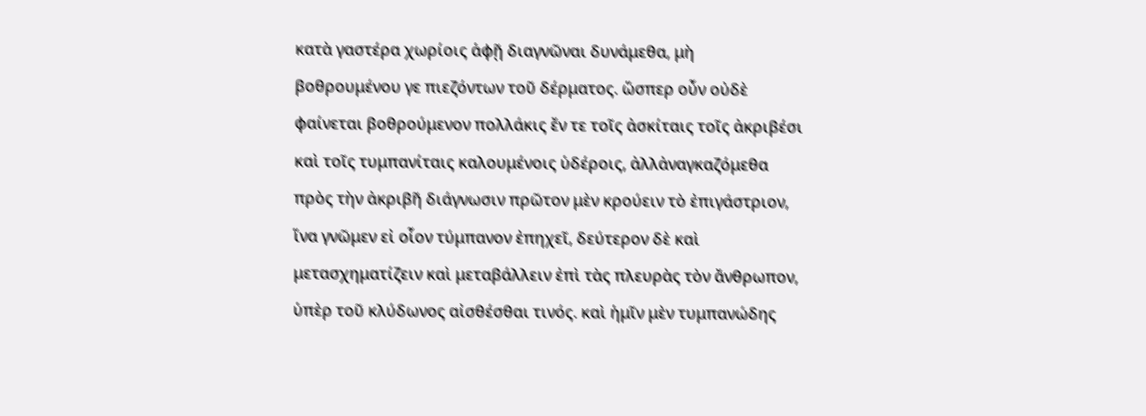κατὰ γαστέρα χωρίοις ἁφῇ διαγνῶναι δυνάμεθα, μὴ βοθρουμένου γε πιεζόντων τοῦ δέρματος. ὥσπερ οὖν οὐδὲ φαίνεται βοθρούμενον πολλάκις ἔν τε τοῖς ἀσκίταις τοῖς ἀκριβέσι καὶ τοῖς τυμπανίταις καλουμένοις ὑδέροις, ἀλλἀναγκαζόμεθα πρὸς τὴν ἀκριβῆ διάγνωσιν πρῶτον μὲν κρούειν τὸ ἐπιγάστριον, ἵνα γνῶμεν εἰ οἷον τύμπανον ἐπηχεῖ, δεύτερον δὲ καὶ μετασχηματίζειν καὶ μεταβάλλειν ἐπὶ τὰς πλευρὰς τὸν ἄνθρωπον, ὑπὲρ τοῦ κλύδωνος αἰσθέσθαι τινός. καὶ ἡμῖν μὲν τυμπανώδης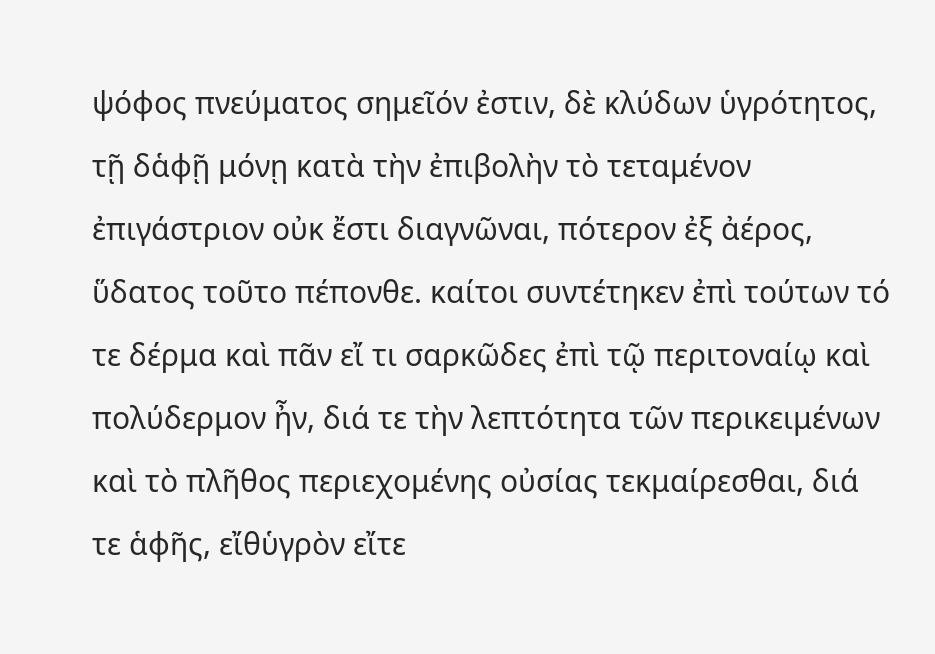ψόφος πνεύματος σημεῖόν ἐστιν, δὲ κλύδων ὑγρότητος, τῇ δἁφῇ μόνῃ κατὰ τὴν ἐπιβολὴν τὸ τεταμένον ἐπιγάστριον οὐκ ἔστι διαγνῶναι, πότερον ἐξ ἀέρος, ὕδατος τοῦτο πέπονθε. καίτοι συντέτηκεν ἐπὶ τούτων τό τε δέρμα καὶ πᾶν εἴ τι σαρκῶδες ἐπὶ τῷ περιτοναίῳ καὶ  πολύδερμον ἦν, διά τε τὴν λεπτότητα τῶν περικειμένων καὶ τὸ πλῆθος περιεχομένης οὐσίας τεκμαίρεσθαι, διά τε ἁφῆς, εἴθὑγρὸν εἴτε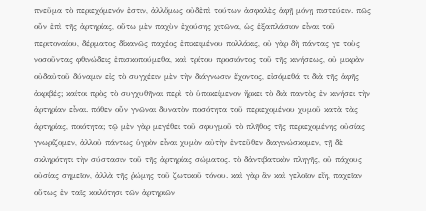πνεῦμα τὸ περιεχόμενόν ἐστιν, ἀλλὅμως οὐδἐπὶ τούτων ἀσφαλὲς ἁφῇ μόνῃ πιστεύειν. πῶς οὖν ἐπὶ τῆς ἀρτηρίας, οὕτω μὲν παχὺν ἐχούσης χιτῶνα, ὡς ἑξαπλάσιον εἶναι τοῦ περιτοναίου, δέρματος δἱκανῶς παχέος ἐπικειμένου πολλάκις, οὐ γὰρ δὴ πάντας γε τοὺς νοσοῦντας φθινώδεις ἐπισκοπούμεθα, καὶ τρίτου προσιόντος τοῦ τῆς κινήσεως, οὐ μικρὰν οὐδαὐτοῦ δύναμιν εἰς τὸ συγχέειν μὲν τὴν διάγνωσιν ἔχοντος, εἰσόμεθά τι διὰ τῆς ἁφῆς ἀκριβές; καίτοι πρὸς τὸ συγχυθῆναι περὶ τὸ ὑποκείμενον ἤρκει τὸ διὰ παντὸς ἐν κινήσει τὴν ἀρτηρίαν εἶναι. πόθεν οὖν γνῶναι δυνατὸν ποσότητα τοῦ περιεχομένου χυμοῦ κατὰ τὰς ἀρτηρίας, ποιότητα; τῷ μὲν γὰρ μεγέθει τοῦ σφυγμοῦ τὸ πλῆθος τῆς περιεχομένης οὐσίας γνωρίζομεν, ἀλλοὐ πάντως ὑγρὸν εἶναι χυμὸν αὐτὴν ἐντεῦθεν διαγινώσκομεν, τῇ δὲ σκληρότητι τὴν σύστασιν τοῦ τῆς ἀρτηρίας σώματος. τὸ δἀντιβατικὸν πληγῆς, οὐ πάχους οὐσίας σημεῖον, ἀλλὰ τῆς ῥώμης τοῦ ζωτικοῦ τόνου. καὶ γὰρ ἂν καὶ γελοῖον εἴη, παχεῖαν οὕτως ἐν ταῖς κοιλότησι τῶν ἀρτηριῶν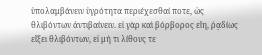ὑπολαμβάνειν ὑγρότητα περιέχεσθαί ποτε, ὡς θλιβόντων ἀντιβαίνειν. εἰ γὰρ καὶ βόρβορος εἴη, ῥᾳδίως εἴξει θλιβόντων, εἰ μή τι λίθους τε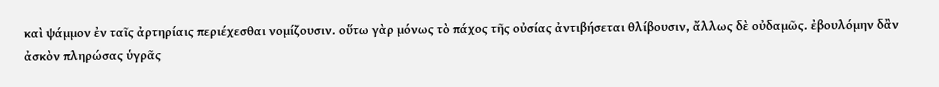καὶ ψάμμον ἐν ταῖς ἀρτηρίαις περιέχεσθαι νομίζουσιν. οὕτω γὰρ μόνως τὸ πάχος τῆς οὐσίας ἀντιβήσεται θλίβουσιν, ἄλλως δὲ οὐδαμῶς. ἐβουλόμην δἂν ἀσκὸν πληρώσας ὑγρᾶς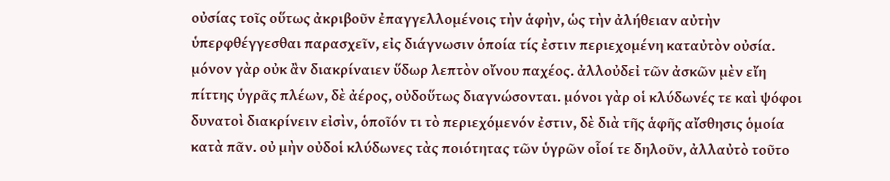οὐσίας τοῖς οὕτως ἀκριβοῦν ἐπαγγελλομένοις τὴν ἁφὴν, ὡς τὴν ἀλήθειαν αὐτὴν ὑπερφθέγγεσθαι παρασχεῖν, εἰς διάγνωσιν ὁποία τίς ἐστιν περιεχομένη καταὐτὸν οὐσία. μόνον γὰρ οὐκ ἂν διακρίναιεν ὕδωρ λεπτὸν οἴνου παχέος. ἀλλοὐδεἰ τῶν ἀσκῶν μὲν εἴη πίττης ὑγρᾶς πλέων, δὲ ἀέρος, οὐδοὕτως διαγνώσονται. μόνοι γὰρ οἱ κλύδωνές τε καὶ ψόφοι δυνατοὶ διακρίνειν εἰσὶν, ὁποῖόν τι τὸ περιεχόμενόν ἐστιν, δὲ διὰ τῆς ἁφῆς αἴσθησις ὁμοία κατὰ πᾶν. οὐ μὴν οὐδοἱ κλύδωνες τὰς ποιότητας τῶν ὑγρῶν οἷοί τε δηλοῦν, ἀλλαὐτὸ τοῦτο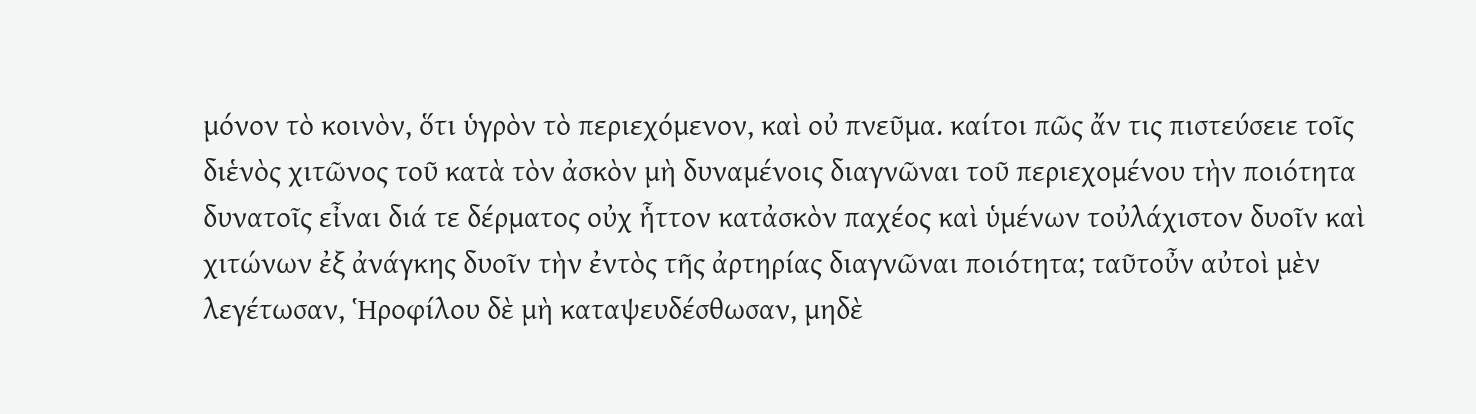μόνον τὸ κοινὸν, ὅτι ὑγρὸν τὸ περιεχόμενον, καὶ οὐ πνεῦμα. καίτοι πῶς ἄν τις πιστεύσειε τοῖς διἑνὸς χιτῶνος τοῦ κατὰ τὸν ἀσκὸν μὴ δυναμένοις διαγνῶναι τοῦ περιεχομένου τὴν ποιότητα δυνατοῖς εἶναι διά τε δέρματος οὐχ ἧττον κατἀσκὸν παχέος καὶ ὑμένων τοὐλάχιστον δυοῖν καὶ χιτώνων ἐξ ἀνάγκης δυοῖν τὴν ἐντὸς τῆς ἀρτηρίας διαγνῶναι ποιότητα; ταῦτοὖν αὐτοὶ μὲν λεγέτωσαν, Ἡροφίλου δὲ μὴ καταψευδέσθωσαν, μηδὲ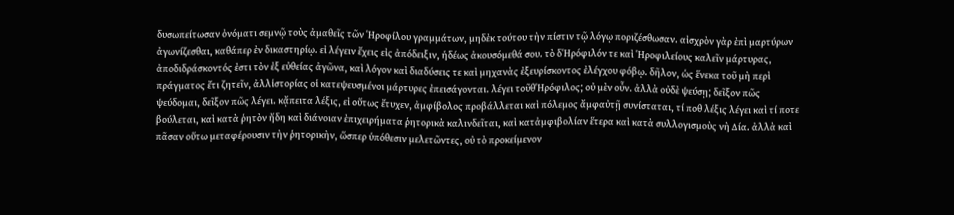δυσωπείτωσαν ὀνόματι σεμνῷ τοὺς ἀμαθεῖς τῶν Ἡροφίλου γραμμάτων, μηδἐκ τούτου τὴν πίστιν τῷ λόγῳ ποριζέσθωσαν. αἰσχρὸν γὰρ ἐπὶ μαρτύρων ἀγωνίζεσθαι, καθάπερ ἐν δικαστηρίῳ. εἰ λέγειν ἔχεις εἰς ἀπόδειξιν, ἡδέως ἀκουσόμεθά σου. τὸ δἩρόφιλόν τε καὶ Ἡροφιλείους καλεῖν μάρτυρας, ἀποδιδράσκοντός ἐστι τὸν ἐξ εὐθείας ἀγῶνα, καὶ λόγον καὶ διαδύσεις τε καὶ μηχανὰς ἐξευρίσκοντος ἐλέγχου φόβῳ. δῆλον, ὡς ἕνεκα τοῦ μὴ περὶ πράγματος ἔτι ζητεῖν, ἀλλἱστορίας οἱ κατεψευσμένοι μάρτυρες ἐπεισάγονται. λέγει τοῦθἩρόφιλος; οὐ μὲν οὖν. ἀλλὰ οὐδὲ ψεύσῃ; δεῖξον πῶς ψεύδομαι, δεῖξον πῶς λέγει. κᾄπειτα λέξις, εἰ οὕτως ἔτυχεν, ἀμφίβολος προβάλλεται καὶ πόλεμος ἄμφαὐτῇ συνίσταται, τί ποθ λέξις λέγει καὶ τί ποτε βούλεται, καὶ κατὰ ῥητὸν ἤδη καὶ διάνοιαν ἐπιχειρήματα ῥητορικὰ καλινδεῖται, καὶ κατἀμφιβολίαν ἕτερα καὶ κατὰ συλλογισμοὺς νὴ Δία. ἀλλὰ καὶ πᾶσαν οὕτω μεταφέρουσιν τὴν ῥητορικὴν, ὥσπερ ὑπόθεσιν μελετῶντες, οὐ τὸ προκείμενον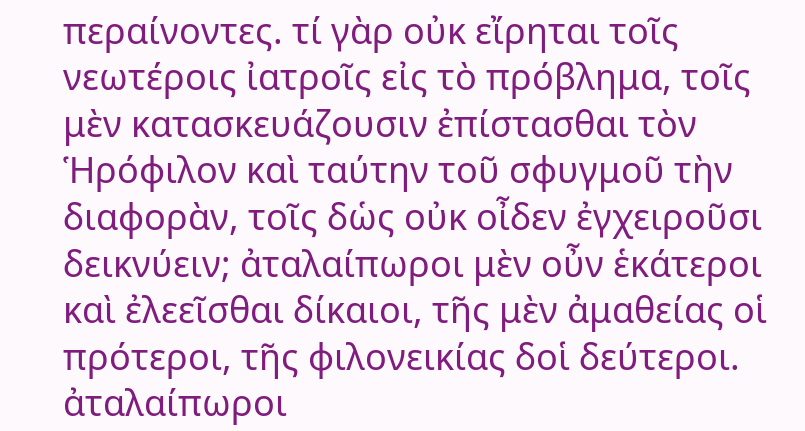περαίνοντες. τί γὰρ οὐκ εἴρηται τοῖς νεωτέροις ἰατροῖς εἰς τὸ πρόβλημα, τοῖς μὲν κατασκευάζουσιν ἐπίστασθαι τὸν Ἡρόφιλον καὶ ταύτην τοῦ σφυγμοῦ τὴν διαφορὰν, τοῖς δὡς οὐκ οἶδεν ἐγχειροῦσι δεικνύειν; ἀταλαίπωροι μὲν οὖν ἑκάτεροι καὶ ἐλεεῖσθαι δίκαιοι, τῆς μὲν ἀμαθείας οἱ πρότεροι, τῆς φιλονεικίας δοἱ δεύτεροι. ἀταλαίπωροι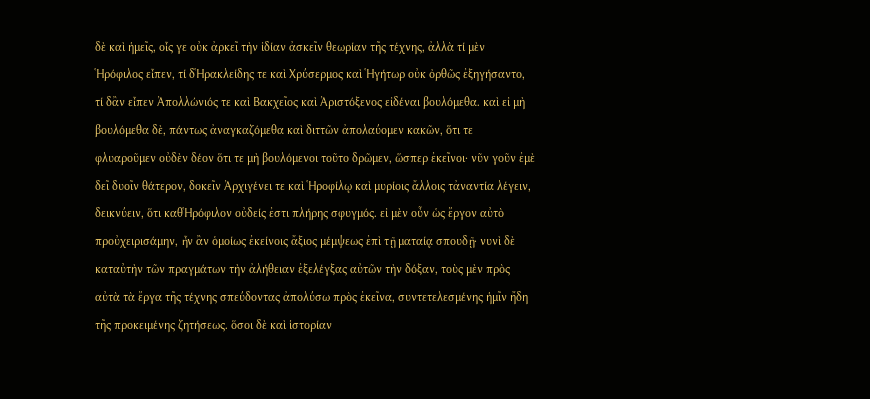δὲ καὶ ἡμεῖς, οἷς γε οὐκ ἀρκεῖ τὴν ἰδίαν ἀσκεῖν θεωρίαν τῆς τέχνης, ἀλλὰ τί μὲν Ἡρόφιλος εἶπεν, τί δἩρακλείδης τε καὶ Χρύσερμος καὶ Ἡγήτωρ οὐκ ὀρθῶς ἐξηγήσαντο, τί δἂν εἶπεν Ἀπολλώνιός τε καὶ Βακχεῖος καὶ Ἀριστόξενος εἰδέναι βουλόμεθα. καὶ εἰ μὴ βουλόμεθα δὲ, πάντως ἀναγκαζόμεθα καὶ διττῶν ἀπολαύομεν κακῶν, ὅτι τε φλυαροῦμεν οὐδὲν δέον ὅτι τε μὴ βουλόμενοι τοῦτο δρῶμεν, ὥσπερ ἐκεῖνοι· νῦν γοῦν ἐμὲ δεῖ δυοῖν θάτερον, δοκεῖν Ἀρχιγένει τε καὶ Ἡροφίλῳ καὶ μυρίοις ἄλλοις τἀναντία λέγειν, δεικνύειν, ὅτι καθἩρόφιλον οὐδείς ἐστι πλήρης σφυγμός. εἰ μὲν οὖν ὡς ἔργον αὐτὸ προὐχειρισάμην, ἦν ἂν ὁμοίως ἐκείνοις ἄξιος μέμψεως ἐπὶ τῇ ματαίᾳ σπουδῇ· νυνὶ δὲ καταὐτὴν τῶν πραγμάτων τὴν ἀλήθειαν ἐξελέγξας αὐτῶν τὴν δόξαν, τοὺς μὲν πρὸς αὐτὰ τὰ ἔργα τῆς τέχνης σπεύδοντας ἀπολύσω πρὸς ἐκεῖνα, συντετελεσμένης ἡμῖν ἤδη τῆς προκειμένης ζητήσεως. ὅσοι δὲ καὶ ἱστορίαν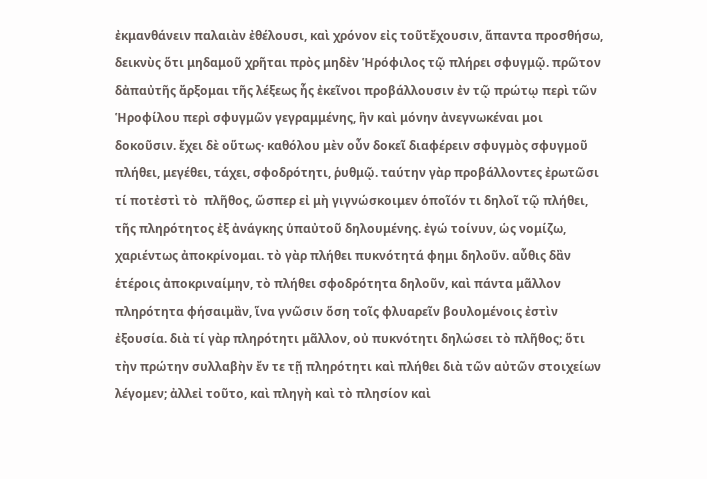ἐκμανθάνειν παλαιὰν ἐθέλουσι, καὶ χρόνον εἰς τοῦτἔχουσιν, ἅπαντα προσθήσω, δεικνὺς ὅτι μηδαμοῦ χρῆται πρὸς μηδὲν Ἡρόφιλος τῷ πλήρει σφυγμῷ. πρῶτον δἀπαὐτῆς ἄρξομαι τῆς λέξεως ἧς ἐκεῖνοι προβάλλουσιν ἐν τῷ πρώτῳ περὶ τῶν Ἡροφίλου περὶ σφυγμῶν γεγραμμένης, ἣν καὶ μόνην ἀνεγνωκέναι μοι δοκοῦσιν. ἔχει δὲ οὕτως· καθόλου μὲν οὖν δοκεῖ διαφέρειν σφυγμὸς σφυγμοῦ πλήθει, μεγέθει, τάχει, σφοδρότητι, ῥυθμῷ. ταύτην γὰρ προβάλλοντες ἐρωτῶσι τί ποτἐστὶ τὸ  πλῆθος, ὥσπερ εἰ μὴ γιγνώσκοιμεν ὁποῖόν τι δηλοῖ τῷ πλήθει, τῆς πληρότητος ἐξ ἀνάγκης ὑπαὐτοῦ δηλουμένης. ἐγώ τοίνυν, ὡς νομίζω, χαριέντως ἀποκρίνομαι. τὸ γὰρ πλήθει πυκνότητά φημι δηλοῦν. αὖθις δἂν ἑτέροις ἀποκριναίμην, τὸ πλήθει σφοδρότητα δηλοῦν, καὶ πάντα μᾶλλον πληρότητα φήσαιμἂν, ἵνα γνῶσιν ὅση τοῖς φλυαρεῖν βουλομένοις ἐστὶν ἐξουσία. διὰ τί γὰρ πληρότητι μᾶλλον, οὐ πυκνότητι δηλώσει τὸ πλῆθος; ὅτι τὴν πρώτην συλλαβὴν ἔν τε τῇ πληρότητι καὶ πλήθει διὰ τῶν αὐτῶν στοιχείων λέγομεν; ἀλλεἰ τοῦτο, καὶ πληγὴ καὶ τὸ πλησίον καὶ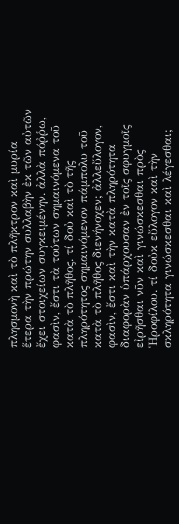πλησμονὴ καὶ τὸ πλῆκτρον καὶ μυρία ἕτερα τὴν πρώτην συλλαβὴν ἐκ τῶν αὐτῶν ἔχει στοιχείων συγκειμένην. ἀλλὰ πόῤῥω, φασὶν, ἔστι τὰ τούτων σημαινόμενα τοῦ κατὰ τὸ πλῆθος. τί δοὐ καὶ τὸ τῆς πληρότητος σημαινόμενον πάμπολυ τοῦ κατὰ τὸ πλῆθος διενήνοχεν; ἀλλεὔλογον, φασὶν, ἔστι καὶ τὴν κατὰ πληρότητα διαφορὰν ὑπάρχουσαν ἐν τοῖς σφυγμοῖς εἰρῆσθαι νῦν καὶ γινώσκεσθαι πρὸς Ἡροφίλου. τί δοὐκ εὔλογον καὶ τὴν σκληρότητα γινώσκεσθαι καὶ λέγεσθαι;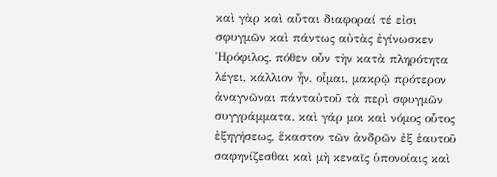καὶ γὰρ καὶ αὗται διαφοραί τέ εἰσι σφυγμῶν καὶ πάντως αὐτὰς ἐγίνωσκεν Ἡρόφιλος. πόθεν οὖν τὴν κατὰ πληρότητα λέγει, κάλλιον ἦν, οἶμαι, μακρῷ πρότερον ἀναγνῶναι πάνταὐτοῦ τὰ περὶ σφυγμῶν συγγράμματα. καὶ γάρ μοι καὶ νόμος οὗτος ἐξηγήσεως, ἕκαστον τῶν ἀνδρῶν ἐξ ἑαυτοῦ σαφηνίζεσθαι καὶ μὴ κεναῖς ὑπονοίαις καὶ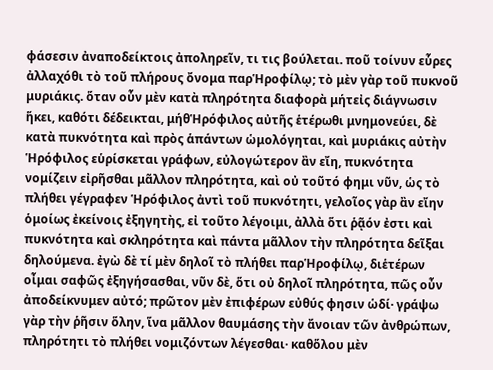φάσεσιν ἀναποδείκτοις ἀποληρεῖν, τι τις βούλεται. ποῦ τοίνυν εὗρες ἀλλαχόθι τὸ τοῦ πλήρους ὄνομα παρἩροφίλῳ; τὸ μὲν γὰρ τοῦ πυκνοῦ μυριάκις. ὅταν οὖν μὲν κατὰ πληρότητα διαφορὰ μήτεἰς διάγνωσιν ἥκει, καθότι δέδεικται, μήθἩρόφιλος αὐτῆς ἑτέρωθι μνημονεύει, δὲ κατὰ πυκνότητα καὶ πρὸς ἁπάντων ὡμολόγηται, καὶ μυριάκις αὐτὴν Ἡρόφιλος εὑρίσκεται γράφων, εὐλογώτερον ἂν εἴη, πυκνότητα νομίζειν εἰρῆσθαι μᾶλλον πληρότητα, καὶ οὐ τοῦτό φημι νῦν, ὡς τὸ πλήθει γέγραφεν Ἡρόφιλος ἀντὶ τοῦ πυκνότητι, γελοῖος γὰρ ἂν εἴην ὁμοίως ἐκείνοις ἐξηγητὴς, εἰ τοῦτο λέγοιμι, ἀλλὰ ὅτι ῥᾷόν ἐστι καὶ πυκνότητα καὶ σκληρότητα καὶ πάντα μᾶλλον τὴν πληρότητα δεῖξαι δηλούμενα. ἐγὼ δὲ τί μὲν δηλοῖ τὸ πλήθει παρἩροφίλῳ, διἑτέρων οἶμαι σαφῶς ἐξηγήσασθαι, νῦν δὲ, ὅτι οὐ δηλοῖ πληρότητα, πῶς οὖν ἀποδείκνυμεν αὐτό; πρῶτον μὲν ἐπιφέρων εὐθύς φησιν ὡδί· γράψω γὰρ τὴν ῥῆσιν ὅλην, ἵνα μᾶλλον θαυμάσης τὴν ἄνοιαν τῶν ἀνθρώπων, πληρότητι τὸ πλήθει νομιζόντων λέγεσθαι· καθὅλου μὲν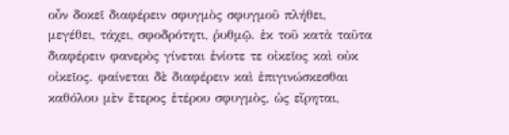οὖν δοκεῖ διαφέρειν σφυγμὸς σφυγμοῦ πλήθει, μεγέθει, τάχει, σφοδρότητι, ῥυθμῷ. ἐκ τοῦ κατὰ ταῦτα διαφέρειν φανερὸς γίνεται ἐνίοτε τε οἰκεῖος καὶ οὐκ οἰκεῖος. φαίνεται δὲ διαφέρειν καὶ ἐπιγινώσκεσθαι καθόλου μὲν ἕτερος ἑτέρου σφυγμὸς, ὡς εἴρηται,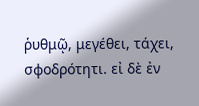ῥυθμῷ, μεγέθει, τάχει, σφοδρότητι. εἰ δὲ ἐν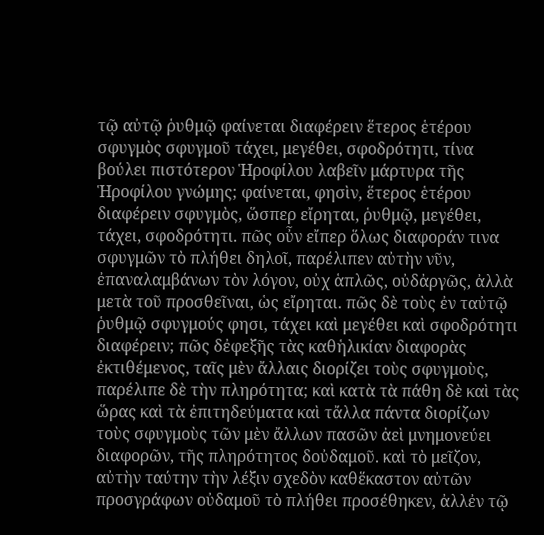τῷ αὐτῷ ῥυθμῷ φαίνεται διαφέρειν ἕτερος ἑτέρου σφυγμὸς σφυγμοῦ τάχει, μεγέθει, σφοδρότητι, τίνα βούλει πιστότερον Ἡροφίλου λαβεῖν μάρτυρα τῆς Ἡροφίλου γνώμης; φαίνεται, φησὶν, ἕτερος ἑτέρου διαφέρειν σφυγμὸς, ὥσπερ εἴρηται, ῥυθμῷ, μεγέθει, τάχει, σφοδρότητι. πῶς οὖν εἴπερ ὅλως διαφοράν τινα σφυγμῶν τὸ πλήθει δηλοῖ, παρέλιπεν αὐτὴν νῦν, ἐπαναλαμβάνων τὸν λόγον, οὐχ ἁπλῶς, οὐδἀργῶς, ἀλλὰ μετὰ τοῦ προσθεῖναι, ὡς εἴρηται. πῶς δὲ τοὺς ἐν ταὐτῷ ῥυθμῷ σφυγμούς φησι, τάχει καὶ μεγέθει καὶ σφοδρότητι διαφέρειν; πῶς δἐφεξῆς τὰς καθἡλικίαν διαφορὰς ἐκτιθέμενος, ταῖς μὲν ἄλλαις διορίζει τοὺς σφυγμοὺς, παρέλιπε δὲ τὴν πληρότητα; καὶ κατὰ τὰ πάθη δὲ καὶ τὰς ὥρας καὶ τὰ ἐπιτηδεύματα καὶ τἄλλα πάντα διορίζων τοὺς σφυγμοὺς τῶν μὲν ἄλλων πασῶν ἀεὶ μνημονεύει διαφορῶν, τῆς πληρότητος δοὐδαμοῦ. καὶ τὸ μεῖζον, αὐτὴν ταύτην τὴν λέξιν σχεδὸν καθἕκαστον αὐτῶν προσγράφων οὐδαμοῦ τὸ πλήθει προσέθηκεν, ἀλλἐν τῷ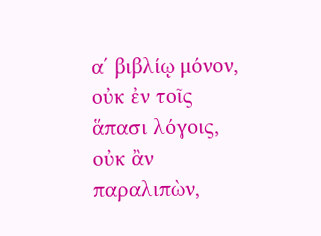α΄ βιβλίῳ μόνον, οὐκ ἐν τοῖς ἅπασι λόγοις, οὐκ ἂν παραλιπὼν,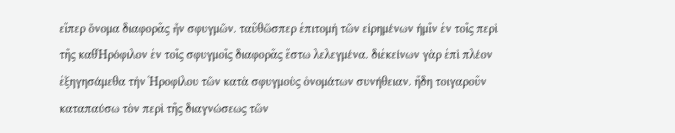εἴπερ ὄνομα διαφορᾶς ἦν σφυγμῶν. ταῦθὥσπερ ἐπιτομὴ τῶν εἰρημένων ἡμῖν ἐν τοῖς περὶ τῆς καθἩρόφιλον ἐν τοῖς σφυγμοῖς διαφορᾶς ἔστω λελεγμένα. διἐκείνων γὰρ ἐπὶ πλέον ἐξηγησάμεθα τὴν Ἡροφίλου τῶν κατὰ σφυγμοὺς ὀνομάτων συνήθειαν. ἤδη τοιγαροῦν καταπαύσω τὸν περὶ τῆς διαγνώσεως τῶν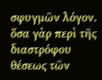σφυγμῶν λόγον. ὅσα γὰρ περὶ τῆς διαστρόφου θέσεως τῶν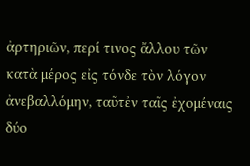ἀρτηριῶν, περί τινος ἄλλου τῶν κατὰ μέρος εἰς τόνδε τὸν λόγον ἀνεβαλλόμην, ταῦτἐν ταῖς ἐχομέναις δύο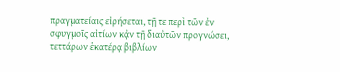πραγματείαις εἰρήσεται, τῇ τε περὶ τῶν ἐν σφυγμοῖς αἰτίων κᾀν τῇ διαὐτῶν προγνώσει, τεττάρων ἑκατέρᾳ βιβλίων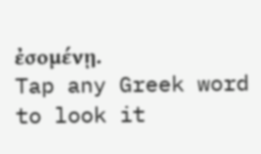ἐσομένῃ.
Tap any Greek word to look it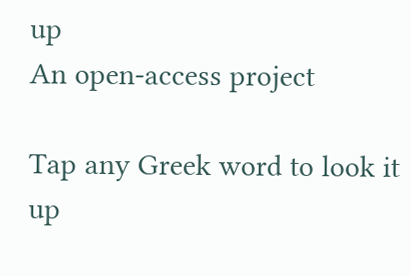up
An open-access project

Tap any Greek word to look it up